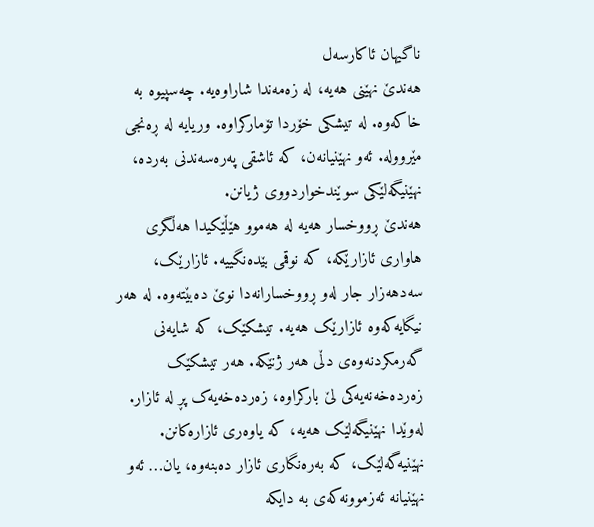ناگیهان ئاکارسەل
هەندێ نهێنی هەیە، لە زەمەندا شاراوەیە. چەسپیوە بە خاکەوە. لە تیشکی خۆردا تۆمارکراوە. وریایە لە ڕەنجی مێروولە. ئەو نهێنیانەن، کە ئاشقی پەرەسەندنی بەردە، نهێنیگەلێکی سوێندخواردووی ژیانن.
هەندێ ڕووخسار هەیە لە هەموو هێڵێکیدا هەڵگری هاواری ئازارێکە، کە نوقمی بێدەنگییە. ئازارێک، سەدهەزار جار لەو ڕووخسارانەدا نوێ دەبێتەوە. لە هەر نیگایەکەوە ئازارێک هەیە. تیشکێک، کە شایەنی گەرمکردنەوەی دڵی هەر ژنێکە. هەر تیشکێک زەردەخەنەیەکی لێ بارکراوە، زەردەخەیەک پڕ لە ئازار.
لەوێدا نهێنیگەلێک هەیە، کە یاوەری ئازارەکانن. نهێنیەگەلێک، کە بەرەنگاری ئازار دەبنەوە، یان… ئەو نهێنیانە ئەزموونەکەی بە دایکە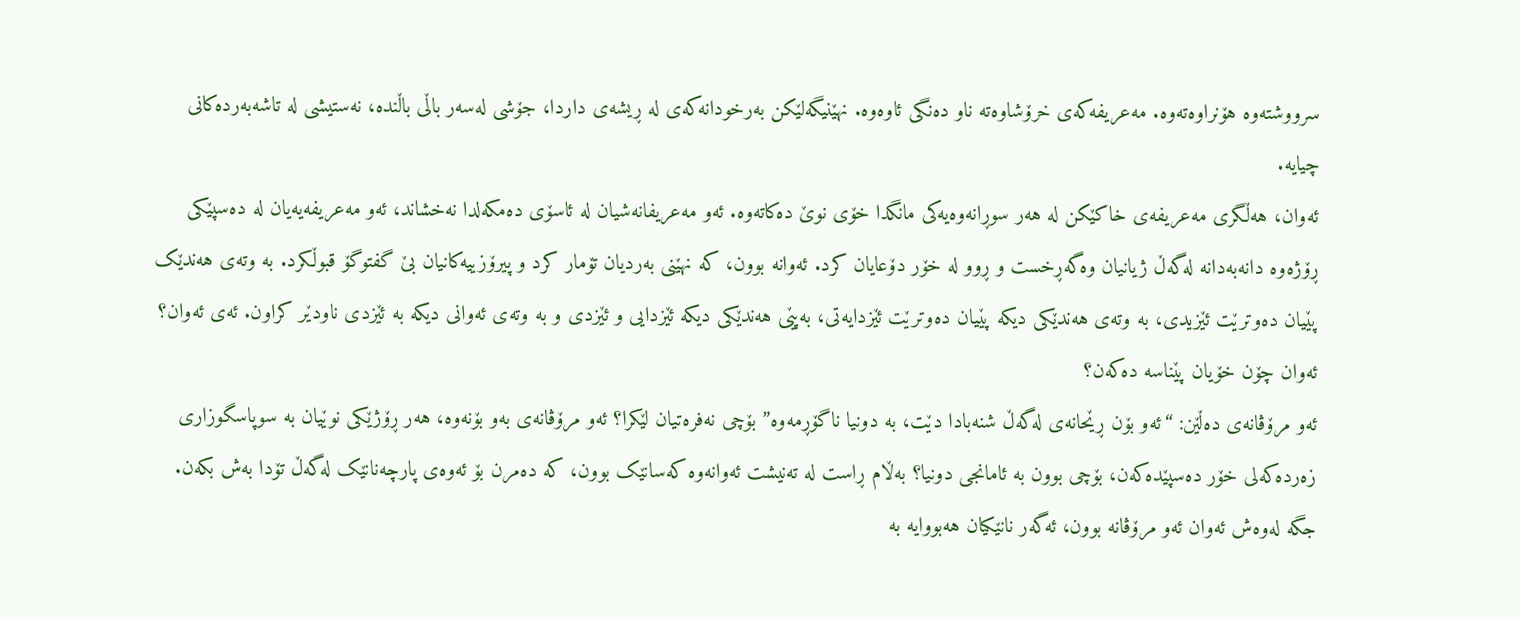سرووشتەوە هۆنراوەتەوە. مەعریفەکەی خرۆشاوەتە ناو دەنگی ئاوەوە. نهێنیگەلێکن بەرخودانەکەی لە ڕیشەی داردا، جۆشی لەسەر باڵی باڵندە، نەستیشی لە تاشەبەردەکانی چیایە.
ئەوان، هەڵگری مەعریفەی خاکێکن لە هەر سوڕانەوەیەکی مانگدا خۆی نوێ دەکاتەوە. ئەو مەعریفانەشیان لە ئاسۆی دەمکەلدا نەخشاند، ئەو مەعریفەیەیان لە دەسپێکی ڕۆژەوە دانەبەدانە لەگەڵ ژیانیان وەگەڕخست و ڕوو لە خۆر دۆعایان کرد. ئەوانە بوون، کە نهێنی بەردیان تۆمار کرد و پیرۆزییەکانیان بێ گفتوگۆ قبوڵکرد. بە وتەی هەندێک پێیان دەوترێت ئێزیدی، بە وتەی هەندێکی دیکە پێیان دەوترێت ئێزدایەتی، بەپێی هەندێکی دیکە ئێزدایی و ئێزدی و بە وتەی ئەوانی دیکە بە ئێزدی ناودێر کراون. ئەی ئەوان؟ ئەوان چۆن خۆیان پێناسە دەکەن؟
ئەو مرۆڤانەی دەڵێن: “ئەو بۆن ڕێحانەی لەگەڵ شنەبادا دێت، بە دونیا ناگۆڕمەوە” بۆچی نەفرەتیان لێکرا؟ ئەو مرۆڤانەی بەو بۆنەوە، هەر ڕۆژێکی نوێیان بە سوپاسگوزاری زەردەکەلی خۆر دەسپێدەکەن، بۆچی بوون بە ئامانجی دونیا؟ بەڵام ڕاست لە تەنیشت ئەوانەوە کەسانێک بوون، کە دەمرن بۆ ئەوەی پارچەنانێک لەگەڵ تۆدا بەش بکەن. جگە لەوەش ئەوان ئەو مرۆڤانە بوون، ئەگەر نانێکیان هەبووایە بە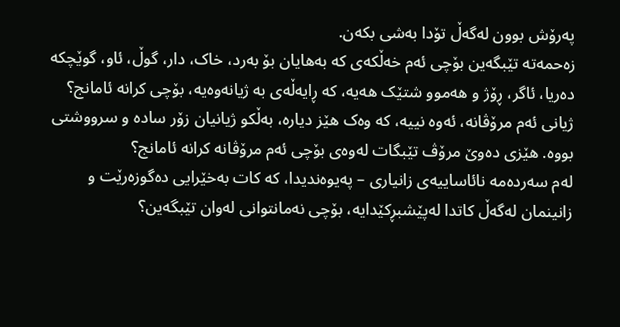پەرۆش بوون لەگەڵ تۆدا بەشی بکەن.
زەحمەتە تێبگەین بۆچی ئەم خەڵکەی کە بەهایان بۆ بەرد، خاک، دار، گوڵ، ئاو، گوێچکە دەریا، ئاگر، ڕۆژ و هەموو شتێک هەیە، کە ڕایەڵەی بە ژیانەوەیە، بۆچی کرانە ئامانج؟ ژیانی ئەم مرۆڤانە، ئەوە نییە، کە وەک هێز دیارە، بەڵکو ژیانیان زۆر سادە و سرووشتی بووە. هێزی دەوێ مرۆڤ تێبگات لەوەی بۆچی ئەم مرۆڤانە کرانە ئامانج؟
لەم سەردەمە نائاساییەی زانیاری – پەیوەندیدا، کە کات بەخێرایی دەگوزەرێت و زانینمان لەگەڵ کاتدا لەپێشبڕکێدایە، بۆچی نەمانتوانی لەوان تێبگەین؟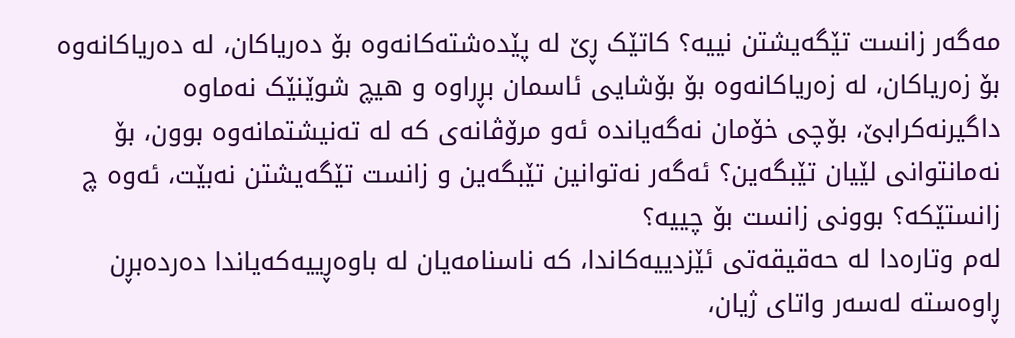مەگەر زانست تێگەیشتن نییە؟ کاتێک ڕێ لە پێدەشتەکانەوە بۆ دەریاکان، لە دەریاکانەوە بۆ زەریاکان، لە زەریاکانەوە بۆ بۆشایی ئاسمان بڕراوە و هیچ شوێنێک نەماوە داگیرنەکرابێ، بۆچی خۆمان نەگەیاندە ئەو مرۆڤانەی کە لە تەنیشتمانەوە بوون، بۆ نەمانتوانی لێیان تێبگەین؟ ئەگەر نەتوانین تێبگەین و زانست تێگەیشتن نەبێت، ئەوە چ زانستێکە؟ بوونی زانست بۆ چییە؟
لەم وتارەدا لە حەقیقەتی ئێزدییەکاندا، کە ناسنامەیان لە باوەڕییەکەیاندا دەردەبڕن ڕاوەستە لەسەر واتای ژیان،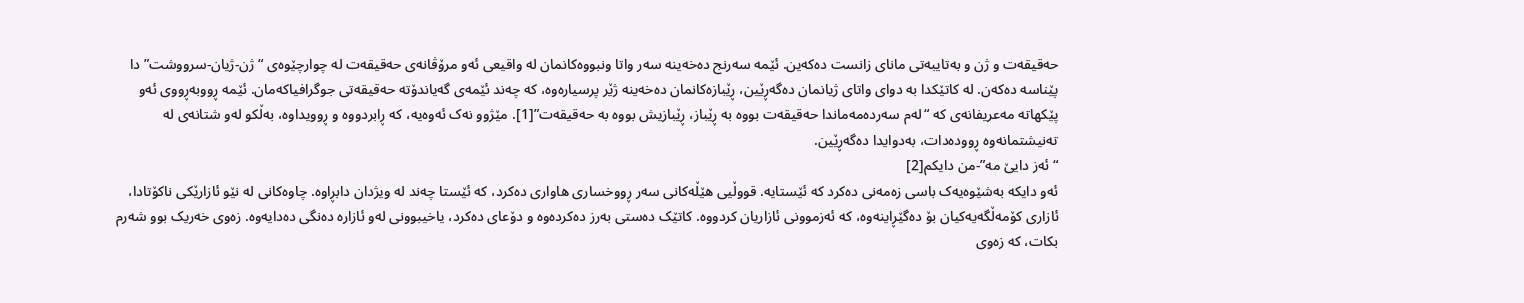حەقیقەت و ژن و بەتایبەتی مانای زانست دەکەین. ئێمە سەرنج دەخەینە سەر واتا ونبووەکانمان لە واقیعی ئەو مرۆڤانەی حەقیقەت لە چوارچێوەی “ژن-ژیان-سرووشت”دا پێناسە دەکەن. لە کاتێکدا بە دوای واتای ژیانمان دەگەڕێین، ڕێبازەکانمان دەخەینە ژێر پرسیارەوە، کە چەند ئێمەی گەیاندۆتە حەقیقەتی جوگرافیاکەمان. ئێمە ڕووبەڕووی ئەو پێکهاتە مەعریفانەی کە “لەم سەردەمەماندا حەقیقەت بووە بە ڕێباز، ڕێبازیش بووە بە حەقیقەت”[1]. مێژوو نەک ئەوەیە، کە ڕابردووە و ڕوویداوە، بەڵکو لەو شتانەی لە تەنیشتمانەوە ڕوودەدات، بەدوایدا دەگەڕێین.
“ئەز دایێ مە”-من دایکم[2]
ئەو دایکە بەشێوەیەک باسی زەمەنی دەکرد کە ئێستایە. قووڵیی هێڵەکانی سەر ڕووخساری هاواری دەکرد، کە ئێستا چەند لە ویژدان دابڕاوە. چاوەکانی لە نێو ئازارێکی ناکۆتادا، ئازاری کۆمەڵگەیەکیان بۆ دەگێڕاینەوە، کە ئەزموونی ئازاریان کردووە. کاتێک دەستی بەرز دەکردەوە و دۆعای دەکرد، یاخیبوونی لەو ئازارە دەنگی دەدایەوە. زەوی خەریک بوو شەرم بکات، کە زەوی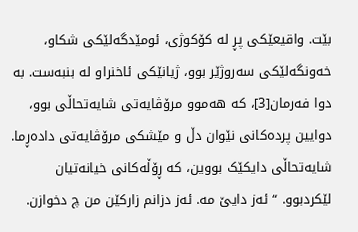بێت. واقیعێکی پڕ لە کۆکوژی، ئومێدگەلێکی شکاو، خەونگەلێکی سەروژێر بوو، ژیانێکی ئاخنراو لە بنبەست. بە دوا فەرمان[3]، کە هەموو مرۆڤایەتی شایەتحاڵی بوو، دوایین پردەکانی نێوان دڵ و مێشکی مرۆڤایەتی دادەڕما. شایەتحاڵی دایکێک بووین، کە ڕۆڵەکانی خیانەتیان لێکردبوو. “ئەز دایێ مە. ئەز دزانم زارکێن من چ دخوازن.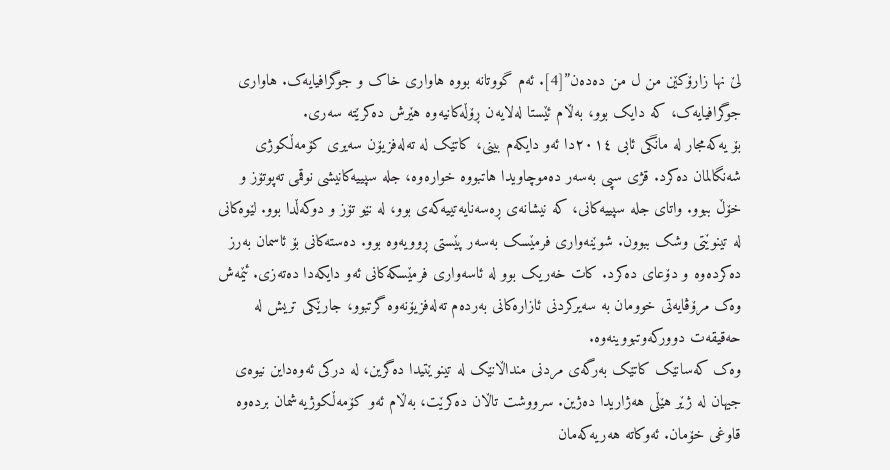لێ نها زارۆکێن من ل من دەدەن”[4]. ئەم گووتانە بووە هاواری خاک و جوگرافیایەک. هاواری جوگرافیایەک، کە دایک بوو، بەڵام ئێستا لەلایەن ڕۆڵەکانیەوە هێرش دەکرێتە سەری.
بۆ یەکەمجار لە مانگی ئابی ٢٠١٤دا ئەو دایکەم بینی، کاتێک لە تەلەفزیۆن سەیری کۆمەڵکوژی شەنگالمان دەکرد. قژی سپی بەسەر دەموچاویدا هاتبووە خوارەوە، جلە سپییەکانیشی نوقمی تەپوتۆز و خۆڵ ببوو. واتای جلە سپییەکانی، کە نیشانەی ڕەسەنایەتییەکەی بوو، لە نێو تۆز و دوکەڵدا بوو. لێوەکانی لە تینوێتی وشک ببوون. شوێنەواری فرمێسک بەسەر پێستی ڕوویەوە بوو. دەستەکانی بۆ ئاسمان بەرز دەکردەوە و دۆعای دەکرد. کات خەریک بوو لە ئاسەواری فرمێسکەکانی ئەو دایکەدا دەتەزی. ئێمەش وەک مرۆڤایەتی خوومان بە سەیرکردنی ئازارەکانی بەردەم تەلەفزیۆنەوە گرتبوو، جارێکی تریش لە حەقیقەت دوورکەوتبووینەوە.
وەک کەسانێک کاتێک بەرگەی مردنی منداڵانێک لە تینوێتیدا دەگرین، لە درکی ئەوەداین نیوەی جیهان لە ژێر هێڵی هەژاریدا دەژین. سرووشت تاڵان دەکرێت، بەڵام ئەو کۆمەڵکوژیەشمان بردەوە قاوغی خۆمان. ئەوکاتە هەریەکەمان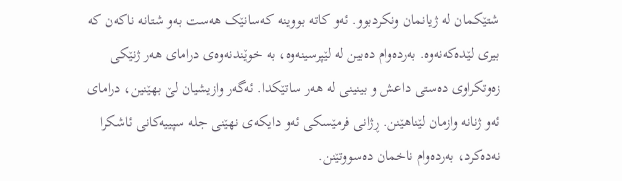شتێکمان لە ژیانمان ونکردبوو. ئەو کاتە بووینە کەسانێک هەست بەو شتانە ناکەن کە بیری لێدەکەنەوە. بەردەوام دەبین لە لێپرسینەوە، بە خوێندنەوەی درامای هەر ژنێکی زەوتکراوی دەستی داعش و بینینی لە هەر ساتێکدا. ئەگەر وازیشیان لێ بهێنین، درامای ئەو ژنانە وازمان لێناهێنن. ڕژانی فرمێسکی ئەو دایکەی نهێنی جلە سپییەکانی ئاشکرا نەدەکرد، بەردەوام ناخمان دەسووتێنن.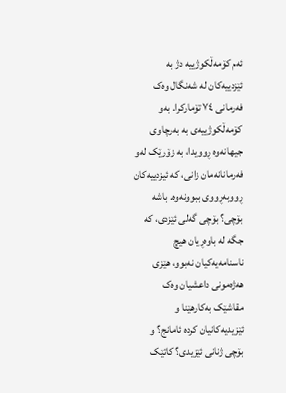ئەم کۆمەڵکوژییە دژ بە ئێزدییەکان لە شەنگال وەک فەرمانی ٧٤ تۆمارکرا. بەو کۆمەڵکوژییەی بە بەرچاوی جیهانەوە ڕوویدا، بە زۆرێک لەو فەرمانانەمان زانی، کە ئیزدییەکان ڕووبەڕووی ببوونەوە. باشه بۆچی؟ بۆچی گەلی ئێزدی، کە جگە لە باوەڕیان هیچ ناسنامەیەکیان نەبوو، هێزی هەژەمونی داعشیان وەک مقاشێک بەکارهێنا و ئێزیدیەکانیان کردە ئامانج؟ و بۆچی ژنانی ئێزیدی؟ کاتێک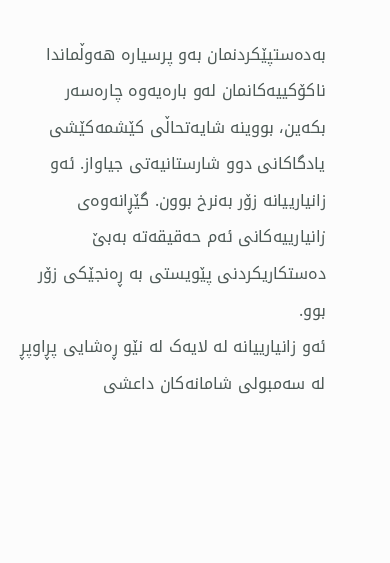بەدەستپێکردنمان بەو پرسیارە هەوڵماندا ناکۆکییەکانمان لەو بارەیەوە چارەسەر بکەین، بووینە شایەتحاڵی کێشمەکێشی یادگاکانی دوو شارستانیەتی جیاواز. ئەو زانیارییانە زۆر بەنرخ بوون. گێڕانەوەی زانیارییەکانی ئەم حەقیقەتە بەبێ دەستکاریکردنی پێویستی بە ڕەنجێکی زۆر بوو.
ئەو زانیارییانە لە لایەک لە نێو ڕەشایی پڕاوپڕ لە سەمبولی شامانەکان داعشی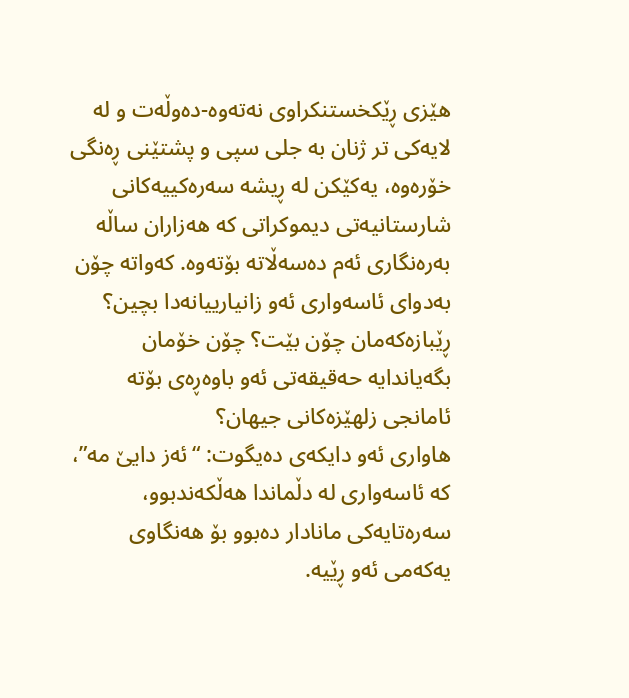هێزی ڕێکخستنکراوی نەتەوە-دەوڵەت و لە لایەکی تر ژنان بە جلی سپی و پشتێنی ڕەنگی خۆرەوە، یەکێکن لە ڕیشە سەرەکییەکانی شارستانیەتی دیموکراتی کە هەزاران ساڵە بەرەنگاری ئەم دەسەڵاتە بۆتەوە. کەواتە چۆن بەدوای ئاسەواری ئەو زانیارییانەدا بچین؟ ڕێبازەکەمان چۆن بێت؟ چۆن خۆمان بگەیاندایە حەقیقەتی ئەو باوەڕەی بۆتە ئامانجی زلهێزەکانی جیهان؟
هاواری ئەو دایکەی دەیگوت: “ئەز دایێ مە”، کە ئاسەواری لە دڵماندا هەڵکەندبوو، سەرەتایەکی مانادار دەبوو بۆ هەنگاوی یەکەمی ئەو ڕێیە.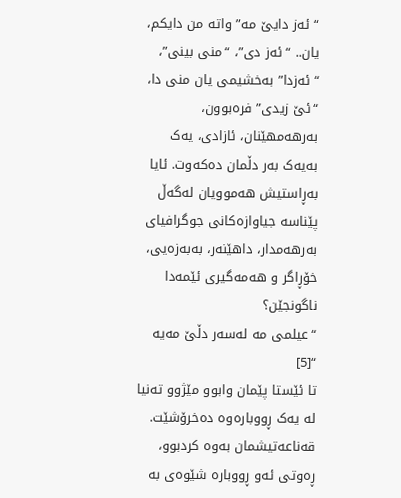“ئەز دایێ مە” واتە من دایکم، یان.. “ئەز دی”، “منی بینی”، “ئەزدا” بەخشیمی یان منی دا، “ئێ زیدی” فرەبوون، بەرهەمهێنان، ئازادی، یەک بەیەک بەر دڵمان دەکەوت. ئایا بەڕاستیش هەموویان لەگەڵ پێناسە جیاوازەکانی جوگرافیای بەرهەمدار، داهێنەر، بەبەزەیی، خۆڕاگر و هەمەگیری ئێمەدا ناگونجێن؟
“عیلمی مە لەسەر دڵێ مەیە “[5]
تا ئێستا پێمان وابوو مێژوو تەنیا لە یەک ڕووبارەوە دەخرۆشێت. قەناعەتیشمان بەوە کردبوو، ڕەوتی ئەو ڕووبارە شێوەی بە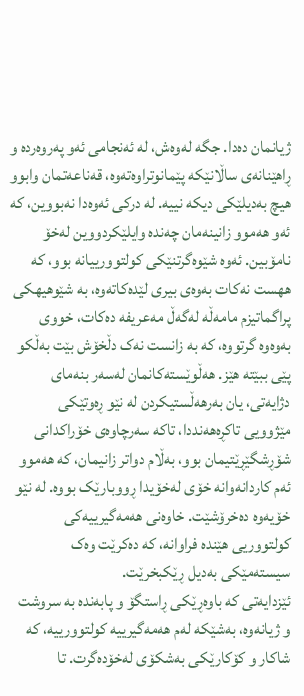ژیانمان دەدا. جگە لەوەش، لە ئەنجامی ئەو پەروەردە و ڕاهێنانەی ساڵانێکە پێمانوتراوەتەوە، قەناعەتمان وابوو هیچ بەدیلێکی دیکە نییە. لە درکی ئەوەدا نەبووین، کە ئەو هەموو زانینەمان چەندە وایلێکردووین لەخۆ نامۆبین. ئەوە شێوەگرتنێکی كولتوورییانە بوو، کە ههست نەکات بەوەی بیری لێدەکاتەوە، به شێوهیهكی پراگماتیزم مامەڵە لەگەڵ مەعریفە دەکات، خووی بەوەوە گرتووە، کە بە زانست نەک دڵخۆش بێت بەڵکو پێی ببێتە هێز. هەڵوێستەکانمان لەسەر بنەمای دژایەتی، یان بەرهەڵستیکردن لە نێو ڕەوتێکی مێژوویی تاکڕەهەنددا، تاکە سەرچاوەی خۆراکدانی شۆڕشگێڕێتیمان بوو، بەڵام دواتر زانیمان، کە هەموو ئەم کاردانەوانە خۆی لەخۆیدا ڕووبارێک بووە. لە نێو خۆیەوە دەخرۆشێت. خاوەنی هەمەگیرییەکی کولتووریی هێندە فراوانە، کە دەکرێت وەک سیستەمێکی بەدیل ڕێکبخرێت.
ئێزدایەتی کە باوەڕێکی ڕاستگۆ و پابەندە بە سروشت و ژیانەوە، بەشێکە لەم هەمەگیرییە کولتوورییە، کە شاکار و کۆکارێکی بەشکۆی لەخۆدەگرت. تا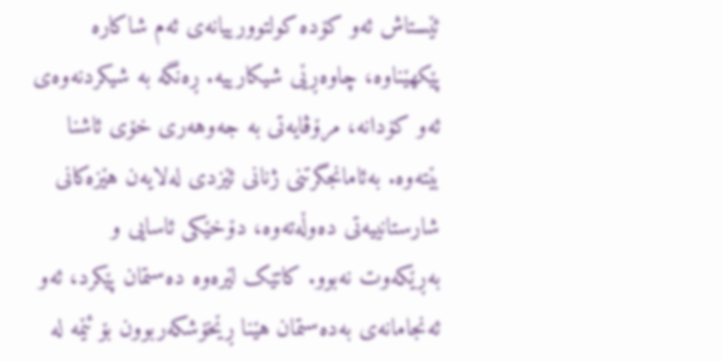ئێستاش ئەو کۆدە کولتوورییانەی ئەم شاکارە پێکهێناوە، چاوەڕێی شیکارییە. ڕەنگە بە شیکردنەوەی ئەو کۆدانە، مرۆڤایەتی بە جەوهەری خۆی ئاشنا بێتەوە. بەئامانجگرتنی ژنانی ئێزدی لەلایەن هێزەکانی شارستانییەتی دەوڵەتەوە، دۆخێکی ئاسایی و بەڕێکەوت نەبوو. کاتێک لێرەوە دەستمان پێکرد، ئەو ئەنجامانەی بەدەستمان هێنا ڕێخۆشکەربوون بۆ ئێمە لە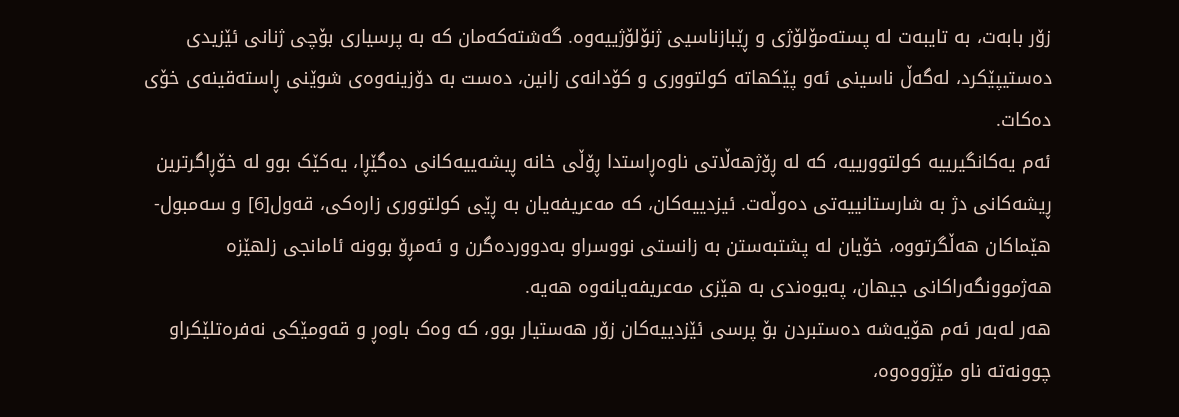زۆر بابەت، بە تایبەت لە پستەمۆلۆژی و ڕێبازناسیی ژنۆلۆژییەوە. گەشتەکەمان کە بە پرسیاری بۆچی ژنانی ئێزیدی دەستیپێکرد، لەگەڵ ناسینی ئەو پێکهاتە کولتووری و کۆدانەی زانین، دەست بە دۆزینەوەی شوێنی ڕاستەقینەی خۆی دەکات.
ئەم یەکانگیرییە کولتوورییە، کە لە ڕۆژهەڵاتی ناوەڕاستدا ڕۆڵی خانە ڕیشەییەکانی دەگێڕا، یەکێک بوو لە خۆڕاگرترین ڕیشەکانی دژ بە شارستانییەتی دەوڵەت. ئیزدییەکان، کە مەعریفەیان بە ڕێی کولتووری زارەکی، قەول[6] و سەمبول-هێماکان هەڵگرتووە، خۆیان لە پشتبەستن بە زانستی نووسراو بەدووردەگرن و ئەمڕۆ بوونە ئامانجی زلهێزە هەژموونگەراکانی جیهان، پەیوەندی بە هێزی مەعریفەیانەوە هەیە.
هەر لەبەر ئەم هۆیەشە دەستبردن بۆ پرسی ئێزدییەکان زۆر هەستیار بوو، کە وەک باوەڕ و قەومێکی نەفرەتلێکراو چوونەتە ناو مێژووەوە،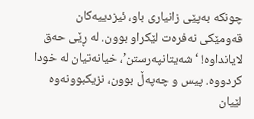چونکە بەپێی زانیاری باو، ئیزدییەکان قەومێکی نەفرەت لێکراو بوون. لە ڕێی حەق لایانداوە! ‘شەیتانپەرستن’، خیانەتیان لە خودا کردووە. پیس و چەپەڵ بوون، نزیکبوونەوە لێیان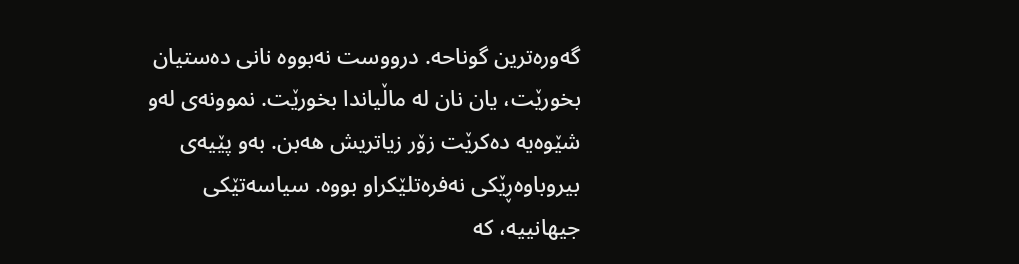گەورەترین گوناحە. درووست نەبووە نانی دەستیان بخورێت، یان نان لە ماڵیاندا بخورێت. نموونەی لەو شێوەیە دەکرێت زۆر زیاتریش هەبن. بەو پێیەی بیروباوەڕێکی نەفرەتلێکراو بووە. سیاسەتێکی جیهانییە، کە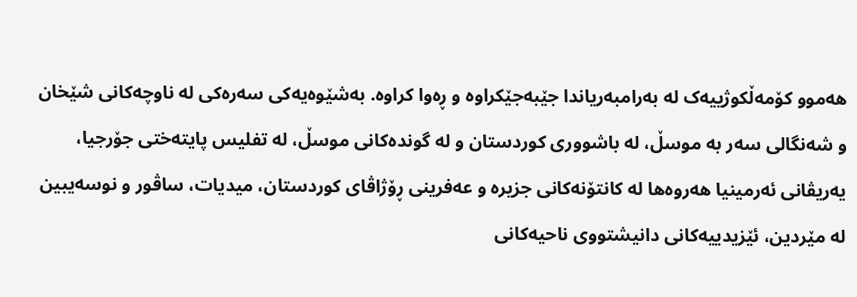هەموو کۆمەڵکوژییەک لە بەرامبەریاندا جێبەجێکراوە و ڕەوا کراوە. بەشێوەیەکی سەرەکی لە ناوچەکانی شێخان و شەنگالی سەر بە موسڵ، لە باشووری کوردستان و لە گوندەکانی موسڵ، لە تفلیس پایتەختی جۆرجیا، یەریڤانی ئەرمینیا هەروەها لە کانتۆنەکانی جزیرە و عەفرینی ڕۆژاڤای کوردستان، میدیات، ساڤور و نوسەیبین لە مێردین، ئێزیدییەکانی دانیشتووی ناحیەکانی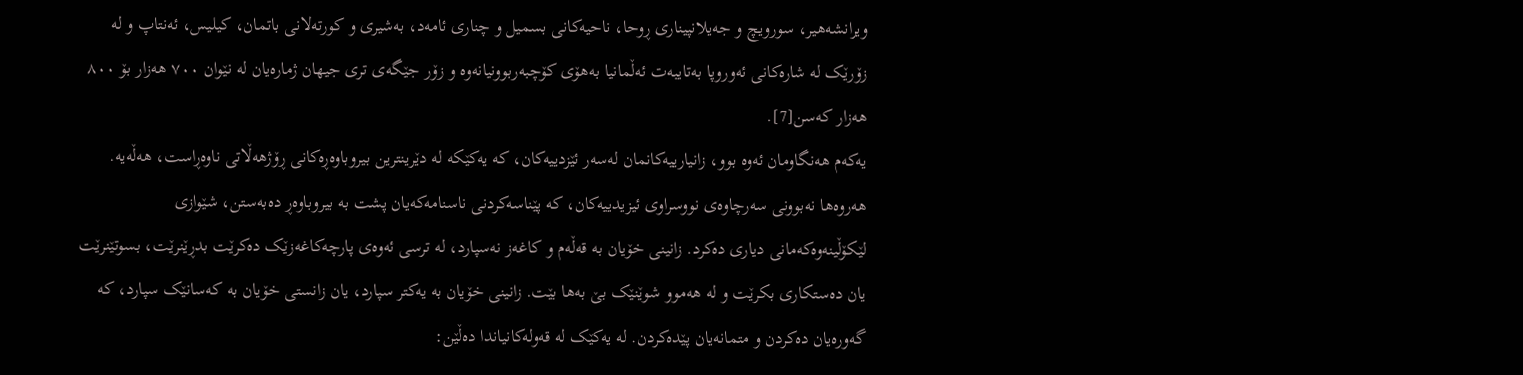ویرانشەهیر، سورویچ و جەیلانپیناری ڕوحا، ناحیەکانی بسمیل و چناری ئامەد، بەشیری و کورتەلانی باتمان، کیلیس، ئەنتاپ و لە زۆرێک لە شارەکانی ئەوروپا بەتایبەت ئەڵمانیا بەهۆی کۆچبەربوونیانەوە و زۆر جێگەی تری جیهان ژمارەیان لە نێوان ٧٠٠ هەزار بۆ ٨٠٠ هەزار کەسن[7].
یەکەم هەنگاومان ئەوە بوو، زانیارییەکانمان لەسەر ئێزدییەکان، کە یەکێکە لە دێرینترین بیروباوەڕەکانی ڕۆژهەڵاتی ناوەڕاست، هەڵەیە. هەروەها نەبوونی سەرچاوەی نووسراوی ئیزیدییەکان، کە پێناسەکردنی ناسنامەکەیان پشت بە بیروباوەڕ دەبەستن، شێوازی لێکۆڵینەوەکەمانی دیاری دەکرد. زانینی خۆیان بە قەڵەم و کاغەز نەسپارد، لە ترسی ئەوەی پارچەکاغەزێک دەکرێت بدڕێنرێت، بسوتێنرێت یان دەستکاری بکرێت و لە هەموو شوێنێک بێ بەها بێت. زانینی خۆیان بە یەکتر سپارد، یان زانستی خۆیان بە کەسانێک سپارد، کە گەورەیان دەکردن و متمانەیان پێدەکردن. لە یەکێک لە قەولەکانیاندا دەڵێن: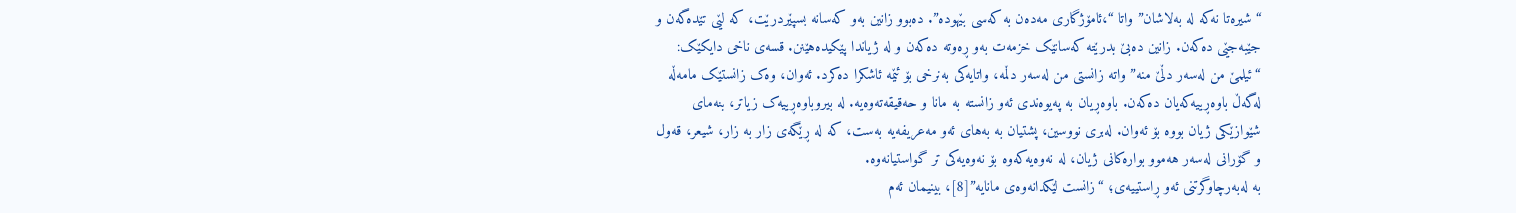“شیرەتا نەکە لە بەلاشان” واتا “،ئامۆژگاری مەدەن بە کەسی بێهودە”. دەبوو زانین بەو کەسانە بسپێردرێت، کە لێی تێدەگەن و جێبەجێی دەکەن. زانین دەبێ بدرێتە کەسانێک خزمەت بەو ڕەوتە دەکەن و لە ژیاندا پێکیدەهێنن. قسەی ناخی دایکێک: “ئیلمێ من لەسەر دڵێ منە” واتە زانستی من لەسەر دڵمە، واتایەکی بەنرخی بۆ ئێمە ئاشکرا دەکرد. ئەوان، وەک زانستێک مامەڵە لەگەڵ باوەڕییەکەیان دەکەن. باوەڕیان بە پەیوەندی ئەو زانستە بە مانا و حەقیقەتەوەیە. لە بیروباوەڕییەک زیاتر، بنەمای شێوازێکی ژیان بووە بۆ ئەوان. لەبری نووسین، پشتیان بە بەهای ئەو مەعریفەیە بەست، کە لە ڕێگەی زار بە زار، شیعر، قەول و گۆرانی لەسەر هەموو بوارەکانی ژیان، لە نەوەیەکەوە بۆ نەوەیەکی تر گواستیانەوە.
بە لەبەرچاوگرتنی ئەو ڕاستییەی؛ “زانست لێکدانەوەی مانایە”[8]، بینیمان ئەم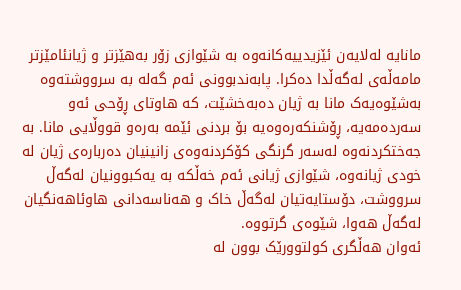مانایە لەلایەن ئێزیدییەکانەوە بە شێوازی زۆر بەهێزتر و ژیانئامێزتر مامەڵەی لەگەڵدا دەکرا. پابەندبوونی ئەم گەلە بە سرووشتەوە بەشێوەیەک مانا بە ژیان دەبەخشێت، کە هاوتای ڕۆحی ئەو سەردەمەیە، ڕۆشنکەرەوەیە بۆ بردنی ئێمە بەرەو قووڵایی مانا. بە جەختکردنەوە لەسەر گرنگی کۆکردنەوەی زانینیان دەربارەی ژیان لە خودی ژیانەوە، شێوازی ژیانی ئەم خەڵکە بە یەکبوونیان لەگەڵ سرووشت، دۆستایەتیان لەگەڵ خاک و هەناسەدانی هاوئاهەنگیان لەگەڵ هەوا، شێوەی گرتووە.
ئەوان هەڵگری کولتوورێک بوون لە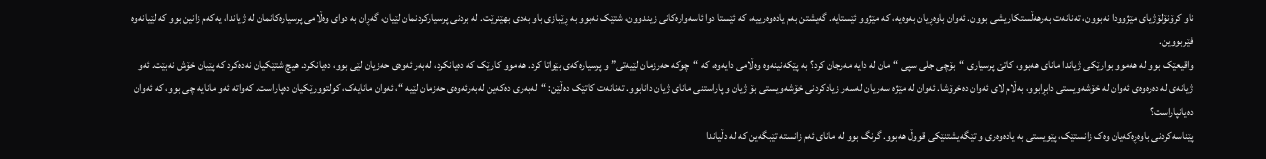ناو کرۆنۆلۆژیای مێژوودا نەبوون، تەنانەت بەرهەڵستکاریشی بوون. ئەوان باوەڕیان بەوەیە، کە مێژوو ئێستایە. گەیشتن بەم یادەوەرییە، کە ئێستا دوا ئاسەوارەکانی زیندوون، شتێک نەبوو بە ڕێبازی باو بەدی بهێنرێت. لە بردنی پرسیارکردنمان لێیان، گەڕان بە دوای وەڵامی پرسیارەکانمان لە ژیاندا، یەکەم زانین بوو کە لێیانەوە فێربووین.
واقیعێک بوو لە هەموو بوارێکی ژیاندا مانای هەبوو، کاتێ پرسیاری “بۆچی جلی سپی “مان لە دایە مەرجان کرد؟ بە پێکەنینەوە وەڵامی دایەوە، کە “چوکە حەرزمان لێیەتی” و پرسیارەکەی بێواتا کرد. هەموو کارێک کە دەیانکرد، لەبەر ئەوەی حەزیان لێی بوو، دەیانکرد. هیچ شتێکیان نەدەکرد کە پێیان خۆش نەبێت. ئەو ژیانەی لە دەرەوەی ئەوان لە خۆشەویستی دابڕابوو، بەڵام لای ئەوان دەخرۆشا. ئەوان لە مێژە سەریان لەسەر زیادکردنی خۆشەویستی بۆ ژیان و پاراستنی مانای ژیان دانابوو. تەنانەت کاتێک دەڵێن: “لەبەری دەکەین لەبەرئەوەی حەزمان لێیە “، ئەوان مانایەک، کولتوورێکیان دەپاراست. کەواتە ئەو مانایە چی بوو، کە ئەوان دەیانپاراست؟
پێناسەکردنی باوەڕەکەیان وەک زانستێک، پێویستی بە یادەوەری و تێگەیشتنێکی قووڵ هەبوو. گرنگ بوو لە مانای ئەم زانستە تێبگەین کە لە دڵیاندا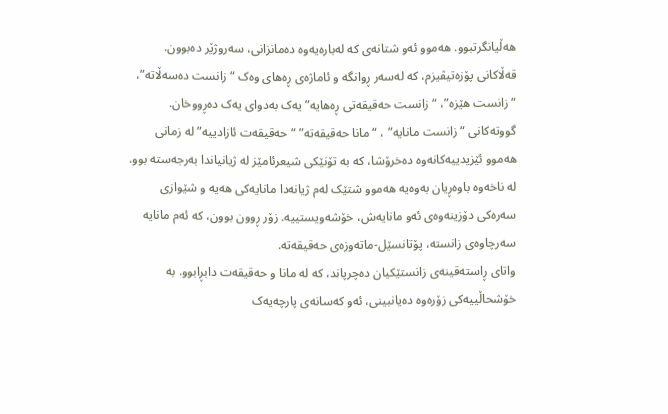هەڵیانگرتبوو. هەموو ئەو شتانەی کە لەبارەیەوە دەمانزانی، سەروژێر دەبوون. قەڵاکانی پۆزەتیڤیزم، کە لەسەر ڕوانگە و ئاماژەی ڕەهای وەک “زانست دەسەڵاتە”، “زانست هێزە”، “زانست حەقیقەتی ڕەهایە” یەک بەدوای یەک دەڕووخان. گووتەکانی “زانست مانایە” ، “مانا حەقیقەتە” “حەقیقەت ئازادییە” لە زمانی هەموو ئێزیدییەکانەوە دەخرۆشا، کە بە تۆنێکی شیعرئامێز لە ژیانیاندا بەرجەستە بوو. لە ناخەوە باوەڕیان بەوەیە هەموو شتێک لەم ژیانەدا مانایەکی هەیە و شێوازی سەرەکی دۆزینەوەی ئەو مانایەش، خۆشەویستییە. زۆر ڕوون بوون، کە ئەم مانایە سەرچاوەی زانستە، پۆتانسێل-ماتەوزەی حەقیقەتە.
واتای ڕاستەقینەی زانستێکیان دەچرپاند، کە لە مانا و حەقیقەت دابڕابوو. بە خۆشحاڵییەکی زۆرەوە دەیانبینی، ئەو کەسانەی پارچەیەک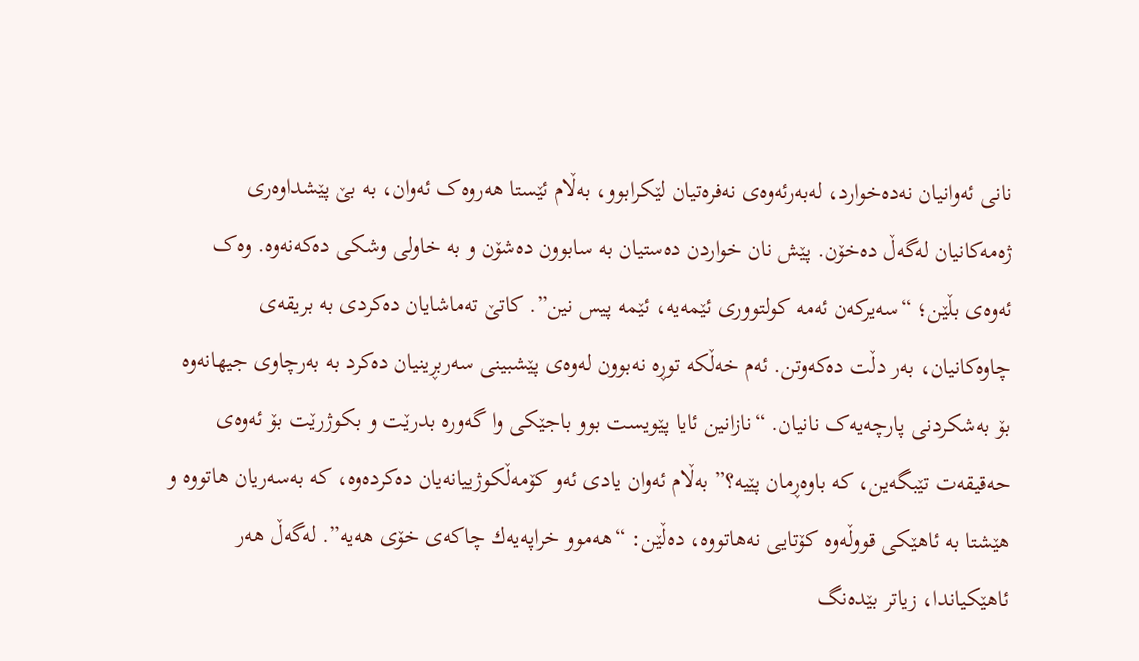نانی ئەوانیان نەدەخوارد، لەبەرئەوەی نەفرەتیان لێکرابوو، بەڵام ئێستا هەروەک ئەوان، بە بێ پێشداوەری ژەمەکانیان لەگەڵ دەخۆن. پێش نان خواردن دەستیان بە سابوون دەشۆن و بە خاولی وشکی دەکەنەوە. وەک ئەوەی بڵێن؛ “سەیرکەن ئەمە کولتووری ئێمەیە، ئێمە پیس نین”. کاتێ تەماشایان دەکردی بە بریقەی چاوەکانیان، بەر دڵت دەکەوتن. ئەم خەڵکە توڕە نەبوون لەوەی پێشبینی سەربڕینیان دەکرد بە بەرچاوی جیهانەوە بۆ بەشکردنی پارچەیەک نانیان. “نازانین ئایا پێویست بوو باجێکی وا گەورە بدرێت و بکوژرێت بۆ ئەوەی حەقیقەت تێبگەین، کە باوەڕمان پێیە؟” بەڵام ئەوان یادی ئەو کۆمەڵکوژییانەیان دەکردەوە، کە بەسەریان هاتووە و هێشتا بە ئاهێکی قووڵەوە کۆتایی نەهاتووە، دەڵێن: “هەموو خراپەیەك چاکەی خۆی هەیە”. لەگەڵ هەر ئاهێکیاندا، زیاتر بێدەنگ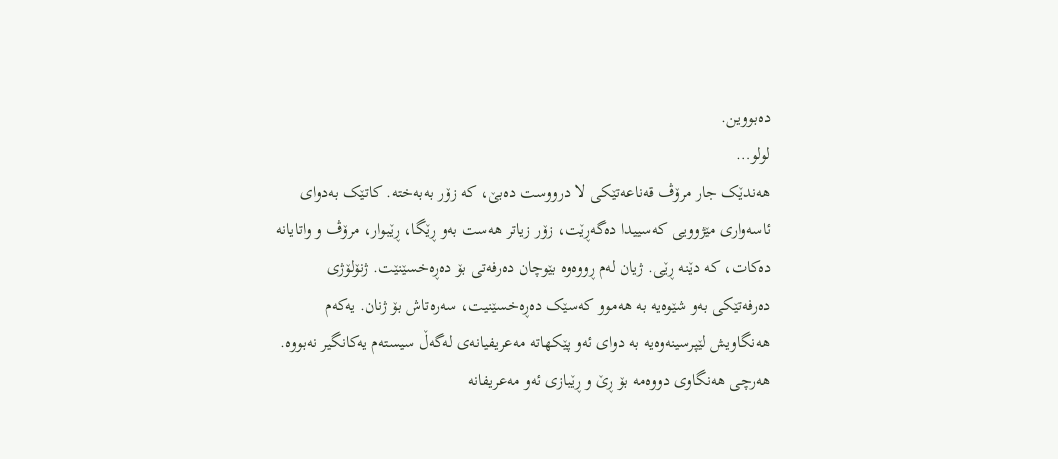دەبووین.
لولو…
هەندێک جار مرۆڤ قەناعەتێکی لا درووست دەبێ، کە زۆر بەبەختە. کاتێک بەدوای ئاسەواری مێژوویی کەسییدا دەگەڕێت، زۆر زیاتر هەست بەو ڕێگا، ڕێبوار، مرۆڤ و واتایانە دەکات، کە دێنە ڕێی. ژیان لەم ڕووەوە بێوچان دەرفەتی بۆ دەڕەخسێنێت. ژنۆلۆژی دەرفەتێکی بەو شێوەیە بە هەموو کەسێک دەڕەخسێنیت، سەرەتاش بۆ ژنان. یەکەم هەنگاویش لێپرسینەوەیە بە دوای ئەو پێکهاتە مەعریفیانەی لەگەڵ سیستەم یەکانگیر نەبووە. هەرچی هەنگاوی دووەمە بۆ ڕێ و ڕێبازی ئەو مەعریفانە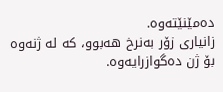دەمێنێتەوە.
زانیاری زۆر بەنرخ هەبوو، کە لە ژنەوە بۆ ژن دەگوازرایەوە.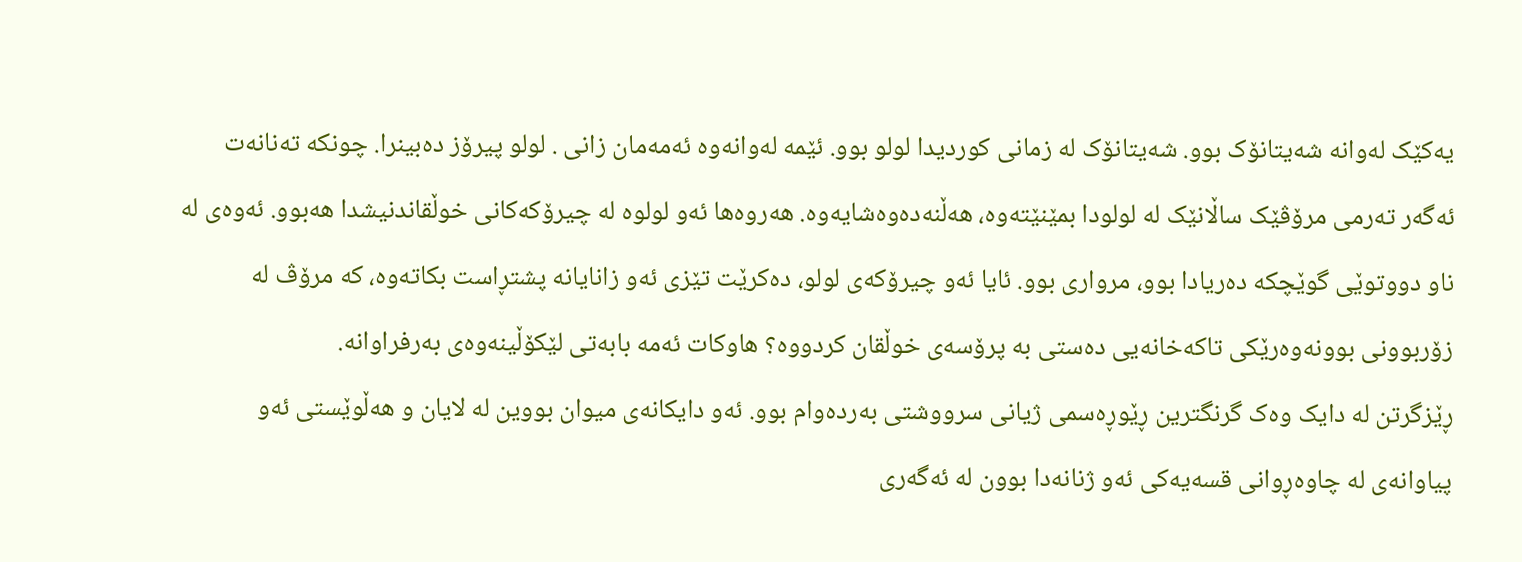یەکێک لەوانە شەیتانۆک بوو. شەیتانۆک لە زمانی کوردیدا لولو بوو. ئێمە لەوانەوە ئەمەمان زانی . لولو پیرۆز دەبینرا. چونکە تەنانەت ئەگەر تەرمی مرۆڤێک ساڵانێک لە لولودا بمێنێتەوە، هەڵنەدەوەشایەوە. هەروەها ئەو لولوە لە چیرۆکەکانی خوڵقاندنیشدا هەبوو. ئەوەی لە ناو دووتوێی گوێچکە دەریادا بوو، مرواری بوو. ئایا ئەو چیرۆکەی لولو، دەکرێت تێزی ئەو زانایانە پشتڕاست بکاتەوە، کە مرۆڤ لە زۆربوونی بوونەوەرێکی تاکەخانەیی دەستی بە پرۆسەی خوڵقان کردووە؟ هاوکات ئەمە بابەتی لێکۆڵینەوەی بەرفراوانە.
ڕێزگرتن لە دایک وەک گرنگترین ڕێوڕەسمی ژیانی سرووشتی بەردەوام بوو. ئەو دایکانەی میوان بووین لە لایان و هەڵوێستی ئەو پیاوانەی لە چاوەڕوانی قسەیەکی ئەو ژنانەدا بوون لە ئەگەری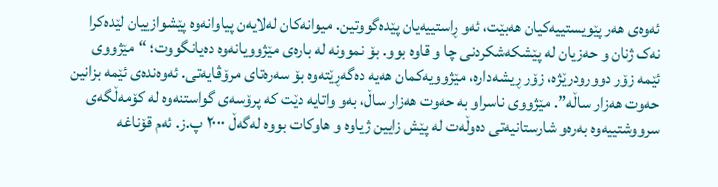ئەوەی هەر پێویستییەکیان هەبێت، ئەو ڕاستییەیان پێدەگووتین. میوانەکان لەلایەن پیاوانەوە پێشوازییان لێدەکرا نەک ژنان و حەزیان لە پێشکەشکردنی چا و قاوە بوو. بۆ نموونە لە بارەی مێژوویانەوە دەیانگووت؛ “مێژووی ئێمە زۆر دوورودرێژە، زۆر ڕیشەدارە، مێژوویەکمان هەیە دەگەڕێتەوە بۆ سەرەتای مرۆڤایەتی. ئەوەندەی ئێمە بزانین حەوت هەزار ساڵە”. مێژووی ناسراو بە حەوت هەزار ساڵ، بەو واتایە دێت کە پرۆسەی گواستنەوە لە کۆمەڵگەی سرووشتییەوە بەرەو شارستانیەتی دەوڵەت لە پێش زایین ژیاوە و هاوکات بووە لەگەڵ ٢٠٠٠ پ.ز. ئەم قۆناغە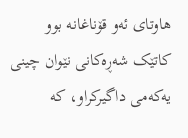هاوتای ئەو قۆناغانە بوو کاتێک شەڕەکانی نێوان چینی یەکەمی داگیرکراو، کە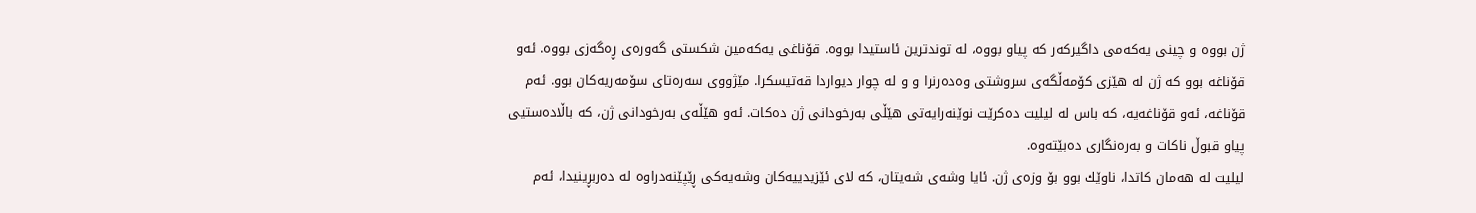ژن بووە و چینی یەکەمی داگیرکەر کە پیاو بووە، لە توندترین ئاستیدا بووە. قۆناغی یەکەمین شکستی گەورەی ڕەگەزی بووە. ئەو قۆناغە بوو کە ژن لە هێزی کۆمەڵگەی سروشتی وەدەرنرا و و لە چوار دیواردا قەتیسکرا. مێژووی سەرەتای سۆمەریەکان بوو. ئەم قۆناغە، ئەو قۆناغەیە، کە باس لە لیلیت دەکرێت نوێنەرایەتی هێڵی بەرخودانی ژن دەکات. ئەو هێڵەی بەرخودانی ژن، کە باڵادەستیی پیاو قبوڵ ناکات و بەرەنگاری دەبێتەوە.
لیلیت لە هەمان کاتدا، ناوێك بوو بۆ وزەی ژن. ئایا وشەی شەیتان، کە لای ئێزیدییەکان وشەیەکی ڕێپێنەدراوە لە دەربڕینیدا، ئەم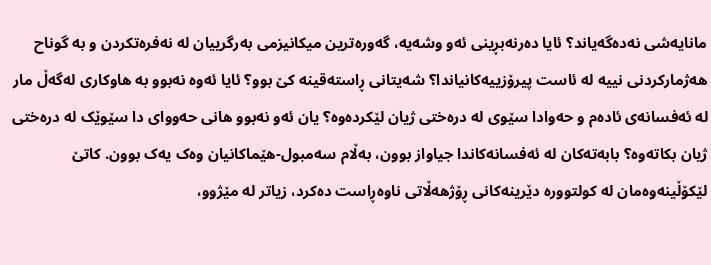مانایەشی نەدەگەیاند؟ ئایا دەرنەبڕینی ئەو وشەیە، گەورەترین میکانیزمی بەرگرییان لە نەفرەتکردن و بە گوناح هەژمارکردنی نییە لە ئاست پیرۆزییەکانیاندا؟ شەیتانی ڕاستەقینە کێ بوو؟ ئایا ئەوە نەبوو بە هاوکاری لەگەڵ مار لە ئەفسانەی ئادەم و حەوادا سێوی لە درەختی ژیان لێکردەوە؟ یان ئەو نەبوو هانی حەووای دا سێوێک لە درەختی ژیان بکاتەوە؟ بابەتەکان لە ئەفسانەکاندا جیاواز بوون، بەڵام سەمبول-هێماکانیان وەک یەک بوون. کاتێ لێکۆڵینەوەمان لە کولتوورە دێرینەکانی ڕۆژهەڵاتی ناوەڕاست دەکرد، زیاتر لە مێژوو،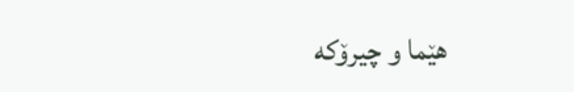هێما و چیرۆکە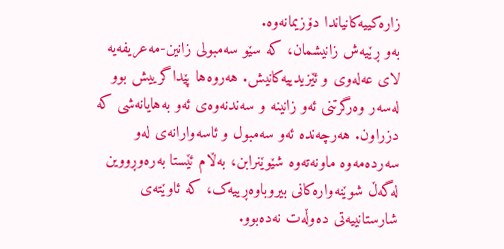زارەکییەکانیاندا دۆزیمانەوە.
بەو ڕێیەش زانیشمان، کە سێو سەمبولی زانین-مەعریفەیە لای عەلەوی و ئێزیدییەکانیش. هەروەها پێداگرییش بوو لەسەر وەرگرتنی ئەو زانینە و سەندنەوەی ئەو بەهایانەشی کە دزراون. هەرچەندە ئەو سەمبول و ئاسەوارانەی لەو سەردەمەوە ماونەتەوە شێوێنرابن، بەڵام ئێستا بەرەوڕووین لەگەڵ شوێنەوارەکانی بیروباوەڕییەک، کە ئاوێتەی شارستانییەتی دەوڵەت نەدەبوو.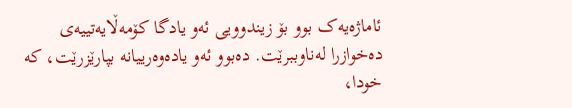ئاماژەیەک بوو بۆ زیندوویی ئەو یادگا کۆمەڵایەتییەی دەخوازرا لەناوببرێت. دەبوو ئەو یادەوەرییانە بپارێزرێت، کە خودا،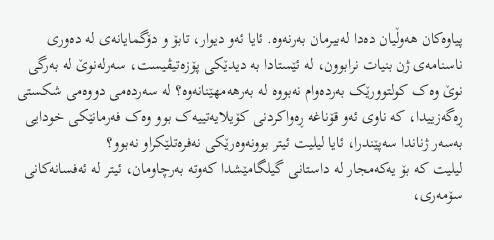پیاوەکان هەوڵیان دەدا لەبیرمان بەرنەوە. ئایا ئەو دیوار، تابۆ و دۆگمایانەی لە دەوری ناسنامەی ژن بنیات نرابوون، لە ئێستادا بە دیدێکی پۆزەتیڤیست، سەرلەنوێ لە بەرگی نوێ وەک کولتوورێک بەردەوام نەبووە لە بەرهەمهێنانەوە؟ لە سەردەمی دووەمی شکستی ڕەگەزییدا، کە ناوی ئەو قۆناغە ڕەواکردنی کۆیلایەتییەک بوو وەک فەرمانێکی خودایی بەسەر ژناندا سەپێندرا، ئایا لیلیت ئیتر بوونەوەرێکی نەفرەتلێکراو نەبوو؟
لیلیت کە بۆ یەکەمجار لە داستانی گیلگامێشدا کەوتە بەرچاومان، ئیتر لە ئەفسانەکانی سۆمەری،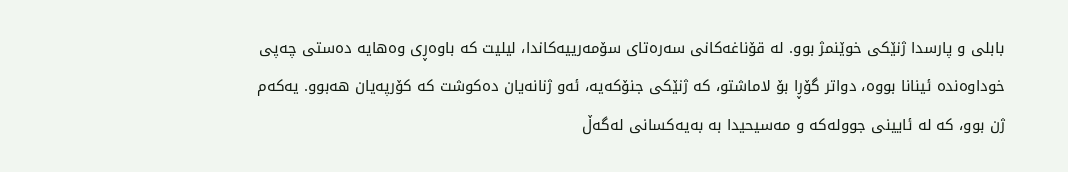بابلی و پارسدا ژنێکی خوێنمژ بوو. لە قۆناغەکانی سەرەتای سۆمەرییەکاندا، لیلیت کە باوەڕی وەهایە دەستی چەپی خوداوەندە ئینانا بووە، دواتر گۆڕا بۆ لاماشتو، کە ژنێکی جنۆکەیە، ئەو ژنانەیان دەکوشت کە کۆرپەیان هەبوو. یەکەم ژن بوو، کە لە ئایینی جوولەکە و مەسیحیدا بە بەیەکسانی لەگەڵ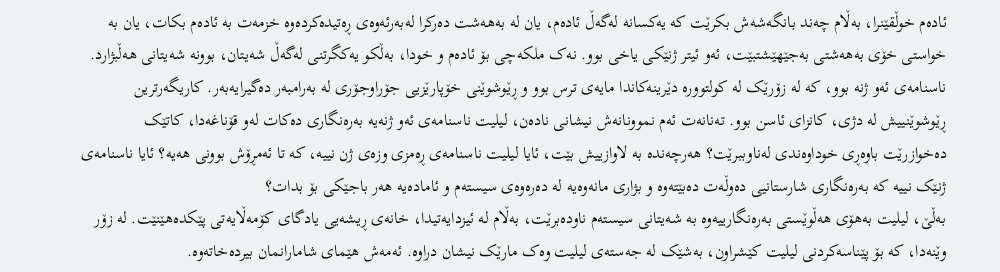ئادەم خوڵقێنرا، بەڵام چەند بانگەشەش بکرێت کە یەکسانە لەگەڵ ئادەم، یان لە بەهەشت دەرکرا لەبەرئەوەی ڕەتیدەکردەوە خزمەت بە ئادەم بکات، یان بە خواستی خۆی بەهەشتی بەجێهێشتبێت، ئەو ئیتر ژنێکی یاخی بوو. نەک ملکەچی بۆ ئادەم و خودا، بەڵکو یەکگرتنی لەگەڵ شەیتان، بوونە شەیتانی هەڵبژارد. ناسنامەی ئەو ژنە بوو، کە لە زۆرێک لە کولتوورە دێرینەکاندا مایەی ترس بوو و ڕێوشوێنی خۆپارێزیی جۆراوجۆری لە بەرامبەر دەگیرایەبەر. کاریگەرترین ڕێوشوێنییش لە دژی، کانزای ئاسن بوو. تەنانەت ئەم نموونانەش نیشانی نادەن، لیلیت ناسنامەی ئەو ژنەیە بەرەنگاری دەکات لەو قۆناغەدا، کاتێک دەخوازرێت باوەڕی خوداوەندی لەناوببرێت؟ هەرچەندە بە لاوازییش بێت، ئایا لیلیت ناسنامەی ڕەمزی وزەی ژن نییە، کە تا ئەمڕۆش بوونی هەیە؟ ئایا ناسنامەی ژنێک نییە کە بەرەنگاری شارستانیی دەوڵەت دەبێتەوە و بژاری مانەوەیە لە دەرەوەی سیستەم و ئامادەیە هەر باجێکی بۆ بدات؟
بەڵێ، لیلیت بەهۆی هەڵوێستی بەرەنگارییەوە بە شەیتانی سیستەم ناودەبرێت، بەڵام لە ئیزدایەتیدا، خانەی ڕیشەیی یادگای کۆمەڵایەتی پێکدەهێنێت. لە زۆر وێنەدا، کە بۆ پێناسەکردنی لیلیت کێشراون، بەشێک لە جەستەی لیلیت وەک مارێک نیشان دراوە. ئەمەش هێمای شامارانمان بیردەخاتەوە.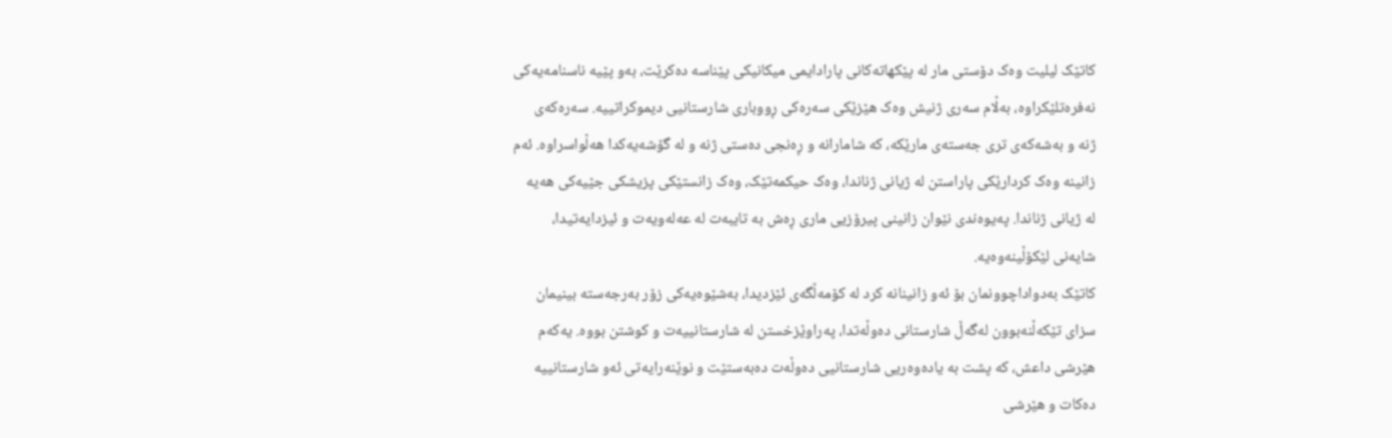کاتێک لیلیت وەک دۆستی مار لە پێکهاتەکانی پارادایمی میکانیکی پێناسە دەکرێت، بەو پێیە ناسنامەیەکی نەفرەتلێکراوە، بەڵام سەری ژنیش وەک هێزێکی سەرەکی ڕووباری شارستانیی دیموکراتییە. سەرەکەی ژنە و بەشەکەی تری جەستەی مارێکە، کە شامارانە و ڕەنجی دەستی ژنە و لە گۆشەیەکدا هەڵواسراوە. ئەم زانینە وەک کردارێکی پاراستن لە ژیانی ژناندا، وەک حیکمەتێک، وەک زانستێکی پزیشکی جێیەکی هەیە لە ژیانی ژناندا. پەیوەندی نێوان زانینی پیرۆزیی ماری ڕەش بە تایبەت لە عەلەویەت و ئیزدایەتیدا، شایەنی لێکۆڵینەوەیە.
کاتێک بەدواداچوونمان بۆ ئەو زانینانە کرد لە کۆمەڵگەی ئێزدیدا، بەشێوەیەکی زۆر بەرجەستە بینیمان سزای تێکەڵنەبوون لەگەڵ شارستانی دەوڵەتدا، پەراوێزخستن لە شارستانییەت و کوشتن بووە. یەکەم هێرشی داعش، کە پشت بە یادەوەریی شارستانیی دەوڵەت دەبەستێت و نوێنەرایەتی ئەو شارستانییە دەکات و هێرشی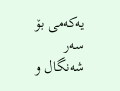یەکەمی بۆ سەر شەنگال و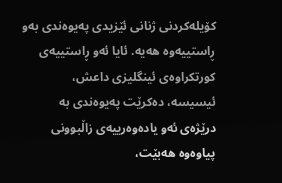کۆیلەکردنی ژنانی ئێزیدی پەیوەندی بەو ڕاستییەوە هەیە. ئایا ئەو ڕاستییەی کورتکراوەی ئینگلیزی داعش، ئیسیسە، دەکرێت پەیوەندی بە درێژەی ئەو یادەوەرییەی زاڵبوونی پیاوەوە هەبێت،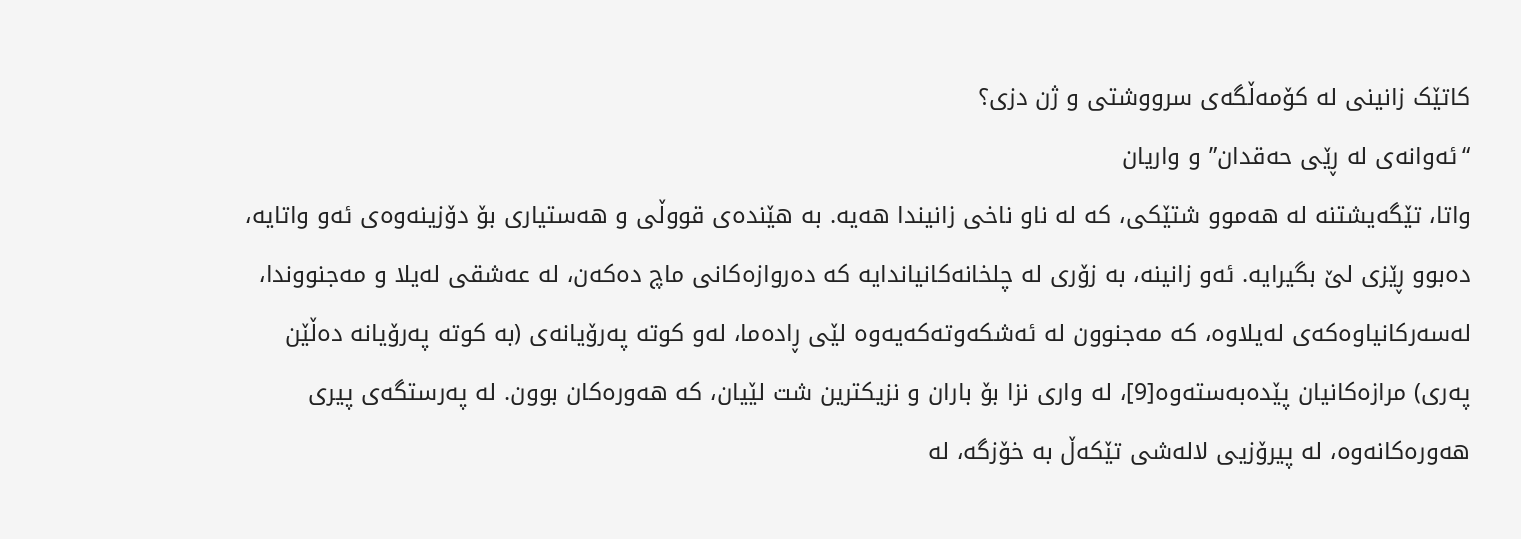کاتێک زانینی لە کۆمەڵگەی سرووشتی و ژن دزی؟
“ئەوانەی لە ڕێی حەقدان” و واریان
واتا، تێگەیشتنە لە هەموو شتێکی، کە لە ناو ناخی زانیندا هەیە. بە هێندەی قووڵی و هەستیاری بۆ دۆزینەوەی ئەو واتایە، دەبوو ڕێزی لێ بگیرایە. ئەو زانینە، بە زۆری لە چلخانەکانیاندایە کە دەروازەکانی ماچ دەکەن، لە عەشقی لەیلا و مەجنووندا، لەسەرکانیاوەکەی لەیلاوە، کە مەجنوون لە ئەشکەوتەکەیەوە لێی ڕادەما، لەو کوتە پەرۆیانەی (بە کوتە پەرۆیانە دەڵێن پەری) مرازەکانیان پێدەبەستەوە[9]، لە واری نزا بۆ باران و نزیکترین شت لێیان، کە هەورەکان بوون. لە پەرستگەی پیری هەورەکانەوە، لە پیرۆزیی لالەشی تێکەڵ بە خۆزگە، لە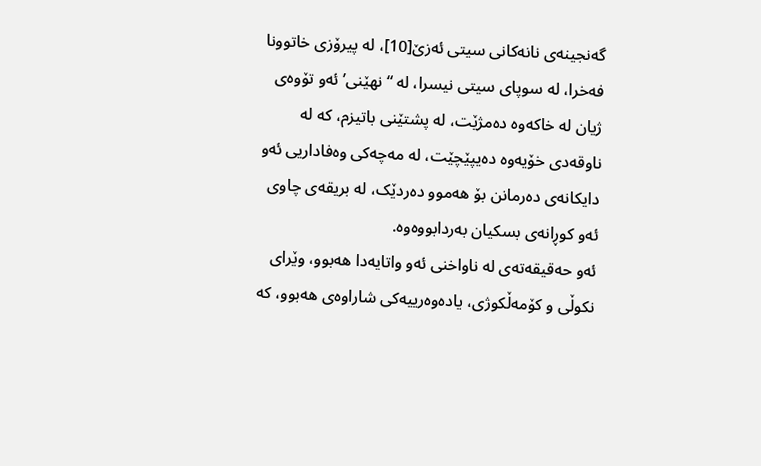گەنجینەی نانەکانی سیتی ئەزێ[10]، لە پیرۆزی خاتوونا فەخرا، لە سوپای سیتی نیسرا، لە “نهێنی’ ئەو تۆوەی ژیان لە خاکەوە دەمژێت، لە پشتێنی باتیزم، کە لە ناوقەدی خۆیەوە دەیپێچێت، لە مەچەکی وەفاداریی ئەو دایکانەی دەرمانن بۆ هەموو دەردێک، لە بریقەی چاوی ئەو کوڕانەی بسکیان بەردابووەوە.
ئەو حەقیقەتەی لە ناواخنی ئەو واتایەدا هەبوو، وێرای نکوڵی و کۆمەڵکوژی، یادەوەرییەکی شاراوەی هەبوو، کە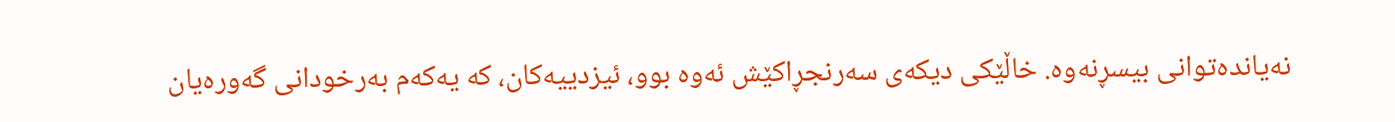نەیاندەتوانی بیسڕنەوە. خاڵێکی دیکەی سەرنجڕاکێش ئەوە بوو، ئیزدییەکان، کە یەکەم بەرخودانی گەورەیان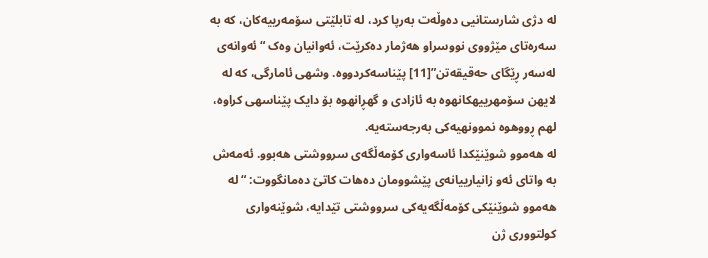لە دژی شارستانیی دەوڵەت بەرپا کرد، لە تابلێتی سۆمەرییەکان، کە بە سەرەتای مێژووی نووسراو هەژمار دەکرێت، ئەوانیان وەک “ئەوانەی لەسەر ڕێگای حەقیقەتن”[11] پێناسەکردووە. وشهی ئامارگی، كه له لایهن سۆمهرییهكانهوه به ئازادی و گهڕانهوه بۆ دایک پێناسهی كراوە، لهم ڕووهوه نموونهیەکی بەرجەستەیە.
لە هەموو شوێنێکدا ئاسەواری کۆمەڵگەی سرووشتی هەبوو. ئەمەش بە واتای ئەو زانیارییانەی پێشوومان دەهات کاتێ دەمانگووت: “لە هەموو شوێنێکی کۆمەڵگەیەکی سرووشتی تێدایە، شوێنەواری کولتووری ژن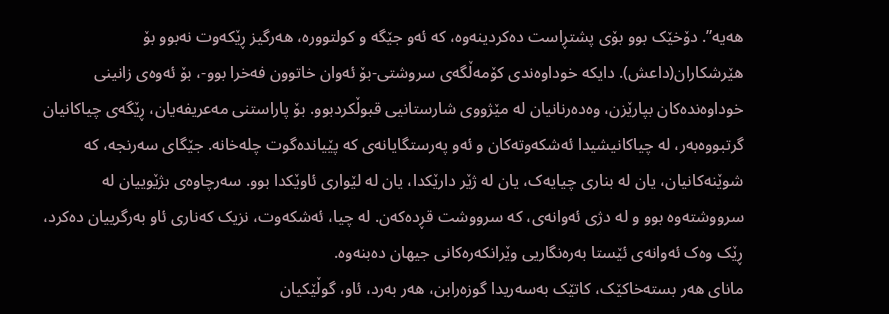هەیە”. دۆخێک بوو بۆی پشتڕاست دەکردینەوە، کە ئەو جێگە و کولتوورە، هەرگیز ڕێکەوت نەبوو بۆ هێرشکاران(داعش). دایکە خوداوەندی کۆمەڵگەی سروشتی-بۆ ئەوان خاتوون فەخرا بوو-، بۆ ئەوەی زانینی خوداوەندەکان بپارێزن، وەدەرنانیان لە مێژووی شارستانیی قبوڵکردبوو. بۆ پاراستنی مەعریفەیان، ڕێگەی چیاکانیان گرتبووەبەر، لە چیاکانیشیدا ئەشکەوتەکان و ئەو پەرستگایانەی کە پێیاندەگوت چلەخانە. جێگای سەرنجە، کە شوێنەکانیان، یان لە بناری چیایەک، یان لە ژێر دارێکدا، یان لە لێواری ئاوێکدا بوو. سەرچاوەی بژێوییان لە سرووشتەوە بوو و لە دژی ئەوانەی، کە سرووشت قڕدەکەن. لە چیا، ئەشکەوت، نزیک کەناری ئاو بەرگرییان دەکرد، ڕێک وەک ئەوانەی ئێستا بەرەنگاریی وێرانکەرەکانی جیهان دەبنەوە.
مانای هەر بستەخاکێک، کاتێک بەسەریدا گوزەرابن، هەر بەرد، ئاو، گوڵێکیان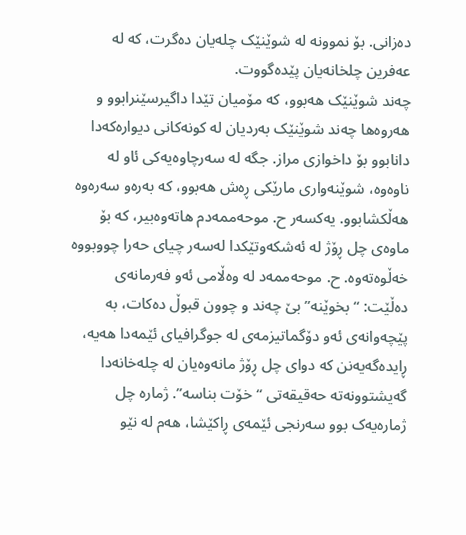دەزانی. بۆ نموونە لە شوێنێک چلەیان دەگرت، کە لە عەفرین چلخانەیان پێدەگووت.
چەند شوێنێک هەبوو، کە مۆمیان تێدا داگیرسێنرابوو و هەروەها چەند شوێنێک بەردیان لە کونەکانی دیوارەکەدا دانابوو بۆ داخوازی مراز. جگە لە سەرچاوەیەکی ئاو لە ناوەوە، شوێنەواری مارێکی ڕەش هەبوو، کە بەرەو سەرەوە هەڵکشابوو. یەکسەر ح. موحەممەدم هاتەوەبیر، کە بۆ ماوەی چل ڕۆژ لە ئەشکەوتێکدا لەسەر چیای حەرا چووبووە خەڵوەتەوە. ح. موحەممەد لە وەڵامی ئەو فەرمانەی دەڵێت: “بخوێنە” بێ چەند و چوون قبوڵ دەکات، بە پێچەوانەی ئەو دۆگماتیزمەی لە جوگرافیای ئێمەدا هەیە، ڕایدەگەیەنن کە دوای چل ڕۆژ مانەوەیان لە چلەخانەدا گەیشتوونەتە حەقیقەتی “خۆت بناسە”. ژمارە چل ژمارەیەک بوو سەرنجی ئێمەی ڕاکێشا، هەم لە نێو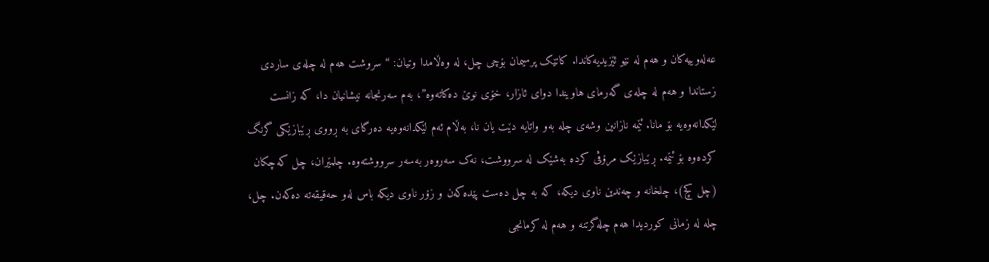عەلەوییەکان و هەم لە نێو ئێزیدیەکاندا. کاتێک پرسیمان بۆچی چل، لە وەڵامدا وتیان: “سروشت هەم لە چلەی ساردی زستاندا و هەم لە چلەی گەرمای هاویندا دوای ئازار، خۆی نوێ دەکاتەوە”، بەم سەرنجانە نیشانیان دا، کە زانست لێکدانەوەیە بۆ مانا. ئێمە نازانین وشەی چلە بەو واتایە دێت یان نا، بەڵام ئەم لێکدانەوەیە دەرگای بە ڕووی ڕێبازێکی گرنگ کردەوە بۆ ئێمە. ڕێبازێک مرۆڤی کردە بەشێک لە سرووشت، نەک سەروەر بەسەر سرووشتەوە. چلمێران، چل کەچکان (چل کچ)، چلخانە و چەندین ناوی دیکە، کە بە چل دەست پێدەکەن و زۆر ناوی دیکە باس لەو حەقیقەتە دەکەن. چل، چلە لە زمانی کوردیدا هەم چلەگرتنە و هەم لە کرمانجی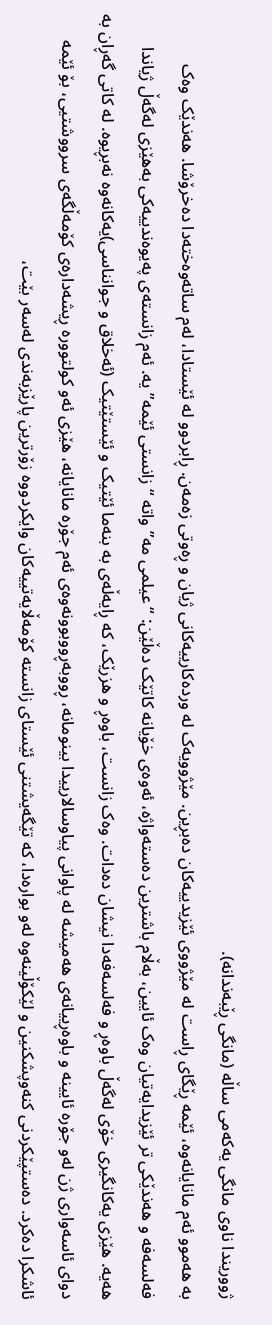ژووریندا ناوی مانگی یەکەمی ساڵە (مانگی ڕێبەندانە).
بە هەموو ئەم مانایانەوە، ئێمە ڕێگای ڕاست لە مێژووی ئێزیدییەکان دەبڕین. مێژوویەک لە وردەکارییەکانی ژیان و ڕەوتی زەمەن. ڕابردوو لە ئێستادا، لەم ساتەوەختەدا دەخرۆشا. هەندێک وەک فەلسەفە و هەندێکی تر ئێزیدایەتیان وەک ئایین، بەڵام باشترین دەستەواژە، ئەوەی خۆیانە کاتێک دەڵێن: “عیلمی مە” واتە “زانستی ئێمە”یە. ئەم زانستەی پەیوەندییەکی بەهێزی لەگەڵ ژیاندا هەیە. هێزی یەکانگیری خۆی لەگەڵ باوەڕ و فەلسەفەدا نیشان دەدات. وەک زانست، باوەڕ و هزرێک، کە ڕایەڵەی بە بنەما ئێتیک و ئێستێتیک (ئەخلاق و جوانناسی)یەکانەوە نەبڕیوە. لە کاتی گەڕان بە دوای ئاسەواری ژن لەو جۆرە ئایینە و باوەڕییانەی هەمیشە لە پاوانی پیاوسالارییدا بینومانە، ڕووبەڕووبوونەوەی ئەم جۆرە مانایانە، هێزی ئەو کولتوورە ڕیشەدارەی کۆمەڵگەی سرووشتیی، بۆ ئێمە ئاشکرا دەکرد. دەستپێکردنی کنەوپشکنین و لێکۆڵینەوە لەو بوارەدا، کە تێگەیشتنی ئێستای زانستە کۆمەڵایەتییەکان وایکردووە زۆرترین پارێزبەندی لەسەر بێت،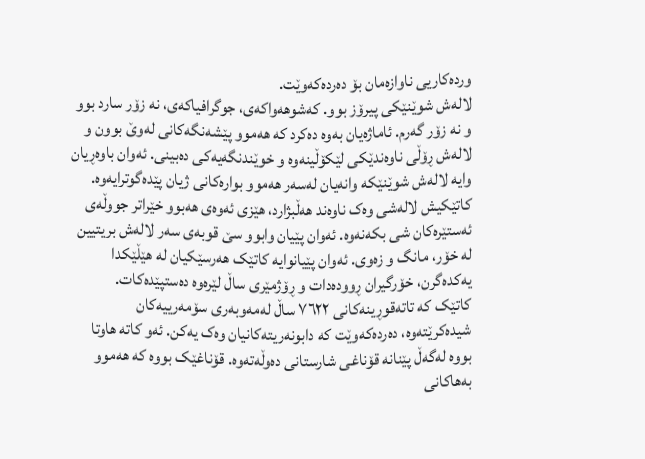وردەکاریی ناوازەمان بۆ دەردەکەوێت.
لالەش شوێنێکی پیرۆز بوو. کەشوهەواکەی، جوگرافیاکەی، نە زۆر سارد بوو و نە زۆر گەرم. ئاماژەیان بەوە دەکرد کە هەموو پێشەنگەکانی لەوێ بوون و لالەش ڕۆڵی ناوەندێکی لێکۆڵینەوە و خوێندنگەیەکی دەبینی. ئەوان باوەڕیان وایە لالەش شوێنێکە وانەیان لەسەر هەموو بوارەکانی ژیان پێدەگوترایەوە. کاتێکیش لالەشی وەک ناوەند هەڵبژارد، هێزی ئەوەی هەبوو خێراتر جووڵەی ئەستێرەکان شی بکەنەوە. ئەوان پێیان وابوو سێ قوبەی سەر لالەش بریتیین لە خۆر، مانگ و زەوی. ئەوان پێیانوایە کاتێک هەرسێکیان لە هێڵێکدا یەکدەگرن، خۆرگیران ڕوودەدات و ڕۆژمێری ساڵ لێرەوە دەستپێدەکات.
کاتێک کە تاتەقوڕینەکانی ٧٦٢٢ ساڵ لەمەوبەری سۆمەرییەکان شیدەکرێتەوە، دەردەکەوێت کە دابونەریتەکانیان وەک یەکن. ئەو کاتە هاوتا بووە لەگەڵ پێنانە قۆناغی شارستانی دەوڵەتەوە. قۆناغێک بووە کە هەموو بەهاکانی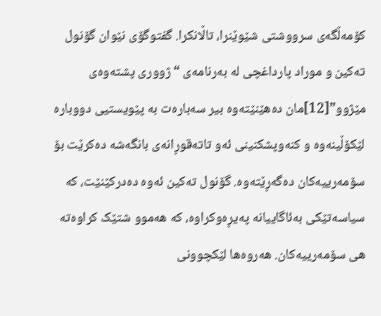کۆمەڵگەی سرووشتی شێوێنرا، تاڵانکرا. گفتوگۆی نێوان گۆنول تەکین و موراد پارداغچی لە بەرنامەی “ژووری پشتەوەی مێژوو”[12]مان دەهێنێتەوە بیر سەبارەت بە پێویستیی دووبارە لێکۆڵینەوە و کنەوپشکنینی ئەو تاتەقوڕانەی بانگەشە دەکرێت بۆ سۆمەرییەکان دەگەڕێتەوە. گۆنول تەکین ئەوە دەدرکێنێت، کە سیاسەتێکی بەئاگاییانە پەیڕەوکراوە، کە هەموو شتێک کراوەتە هی سۆمەرییەکان. هەروەها لێکچوونی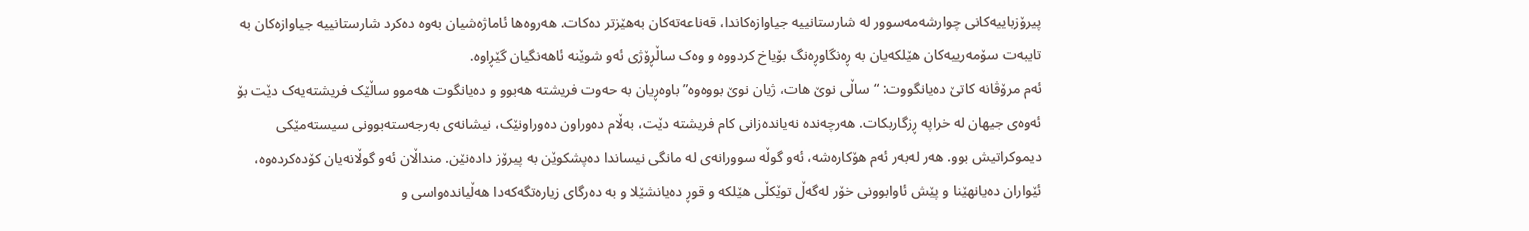پیرۆزباییەکانی چوارشەمەسوور لە شارستانییە جیاوازەکاندا، قەناعەتەکان بەهێزتر دەکات. هەروەها ئاماژەشیان بەوە دەکرد شارستانییە جیاوازەکان بە تایبەت سۆمەرییەکان هێلکەیان بە ڕەنگاوڕەنگ بۆیاخ کردووە و وەک ساڵڕۆژی ئەو شوێنە ئاهەنگیان گێڕاوە.
ئەم مرۆڤانە کاتێ دەیانگووت: “ساڵی نوێ هات، ژیان نوێ بووەوە” باوەڕیان بە حەوت فریشتە هەبوو و دەیانگوت هەموو ساڵێک فریشتەیەک دێت بۆ ئەوەی جیهان لە خراپە ڕزگاربکات. هەرچەندە نەیاندەزانی کام فریشتە دێت، بەڵام دەوراون دەوراونێک، نیشانەی بەرجەستەبوونی سیستەمێکی دیموکراتیش بوو. هەر لەبەر ئەم هۆکارەشە، ئەو گوڵە سوورانەی لە مانگی نیساندا دەپشکوێن بە پیرۆز دادەنێن. منداڵان ئەو گوڵانەیان کۆدەکردەوە، ئێواران دەیانهێنا و پێش ئاوابوونی خۆر لەگەڵ توێکڵی هێلکە و قوڕ دەیانشێلا و بە دەرگای زیارەتگەکەدا هەڵیاندەواسی و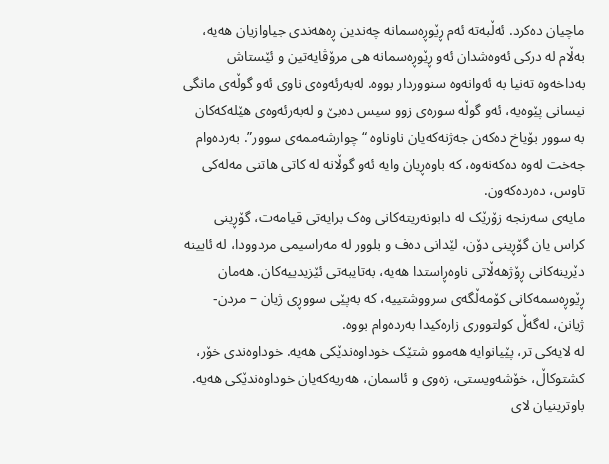ماچیان دەکرد. ئەڵبەتە ئەم ڕێوڕەسمانە چەندین ڕەهەندی جیاوازیان هەیە، بەڵام لە درکی ئەوەشدان ئەو ڕێوڕەسمانە هی مرۆڤایەتین و ئێستاش بەداخەوە تەنیا بە ئەوانەوە سنووردار بووە. لەبەرئەوەی ناوی ئەو گوڵەی مانگی نیسانی پێوەیە، ئەو گوڵە سورەی زوو سیس دەبێ و لەبەرئەوەی هێلەکەکان بە سوور بۆیاخ دەکەن جەژنەکەیان ناوناوە “چوارشەممەی سوور”. بەردەوام جەخت لەوە دەکەنەوە، کە باوەڕیان وایە ئەو گوڵانە لە کاتی هاتنی مەلەکی تاوس، دەردەکەون.
مایەی سەرنجە زۆرێک لە دابونەریتەکانی وەک برایەتی قیامەت، گۆڕینی کراس یان گۆڕینی دۆن، لێدانی دەف و بلوور لە مەراسیمی مردوودا، لە ئایینە دێرینەکانی ڕۆژهەڵاتی ناوەڕاستدا هەیە، بەتایبەتی ئێزیدییەکان. هەمان ڕێوڕەسمەکانی کۆمەڵگەی سرووشتییە، کە بەپێی سووڕی ژیان – مردن-ژیانن، لەگەڵ کولتووری زارەکیدا بەردەوام بووە.
لە لایەکی تر، پێیانوایە هەموو شتێک خوداوەندێکی هەیە. خوداوەندی خۆر، کشتوکاڵ، خۆشەویستی، زەوی و ئاسمان، هەریەکەیان خوداوەندێکی هەیە. باوترینیان لای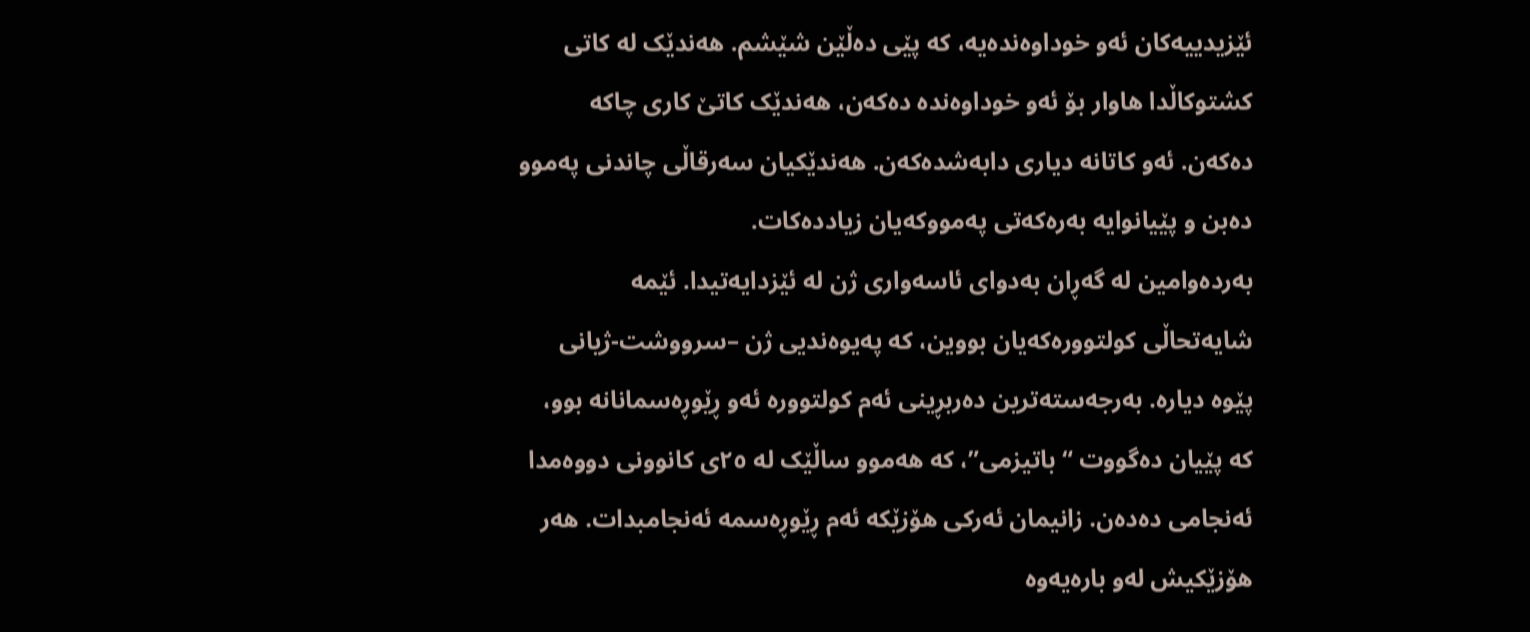ئێزیدییەکان ئەو خوداوەندەیە، کە پێی دەڵێن شێشم. هەندێک لە کاتی کشتوکاڵدا هاوار بۆ ئەو خوداوەندە دەکەن، هەندێک کاتێ کاری چاکە دەکەن. ئەو کاتانە دیاری دابەشدەکەن. هەندێکیان سەرقاڵی چاندنی پەموو دەبن و پێیانوایە بەرەکەتی پەمووکەیان زیاددەکات.
بەردەوامین لە گەڕان بەدوای ئاسەواری ژن لە ئێزدایەتیدا. ئێمە شایەتحاڵی کولتوورەکەیان بووین، کە پەیوەندیی ژن –سرووشت-ژیانی پێوە دیارە. بەرجەستەترین دەربڕینی ئەم کولتوورە ئەو ڕێوڕەسمانانە بوو، کە پێیان دەگووت “باتیزمی”، کە هەموو ساڵێک لە ٢٥ی کانوونی دووەمدا ئەنجامی دەدەن. زانیمان ئەرکی هۆزێکە ئەم ڕێوڕەسمە ئەنجامبدات. هەر هۆزێکیش لەو بارەیەوە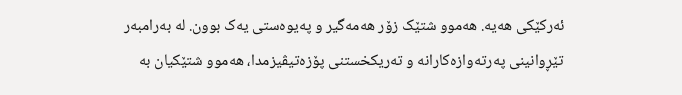ئەرکێکی هەیە. هەموو شتێک زۆر هەمەگیر و پەیوەستی یەک بوون. لە بەرامبەر تێڕوانینی پەرتەوازەکارانە و تەریکخستنی پۆزەتیڤیزمدا، هەموو شتێکیان بە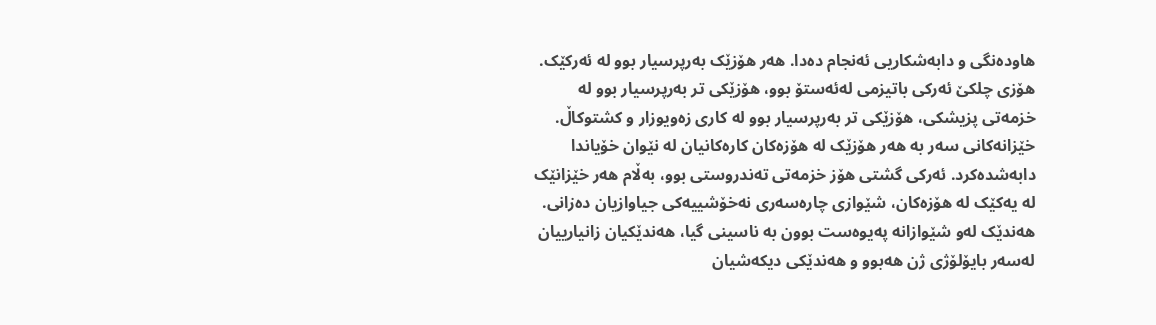هاودەنگی و دابەشکاریی ئەنجام دەدا. هەر هۆزێک بەرپرسیار بوو لە ئەرکێک. هۆزی چلکێ ئەرکی باتیزمی لەئەستۆ بوو، هۆزێکی تر بەرپرسیار بوو لە خزمەتی پزیشکی، هۆزێکی تر بەرپرسیار بوو لە کاری زەویوزار و کشتوکاڵ.
خێزانەکانی سەر بە هەر هۆزێک لە هۆزەکان کارەکانیان لە نێوان خۆیاندا دابەشدەکرد. ئەرکی گشتی هۆز خزمەتی تەندروستی بوو، بەڵام هەر خێزانێک لە یەکێک لە هۆزەکان، شێوازی چارەسەری نەخۆشییەکی جیاوازیان دەزانی. هەندێک لەو شێوازانە پەیوەست بوون بە ناسینی گیا، هەندێکیان زانیارییان لەسەر بایۆلۆژی ژن هەبوو و هەندێکی دیکەشیان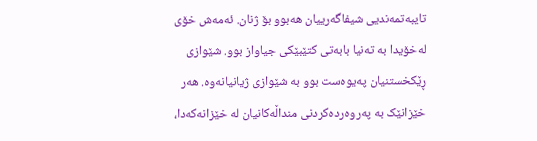تایبەتمەندیی شیفاگەرییان هەبوو بۆ ژنان. ئەمەش خۆی لەخۆیدا بە تەنیا بابەتی کتێبێکی جیاواز بوو. شێوازی ڕێکخستنیان پەیوەست بوو بە شێوازی ژیانیانەوە. هەر خێزانێک بە پەروەردەکردنی منداڵەکانیان لە خێزانەکەدا،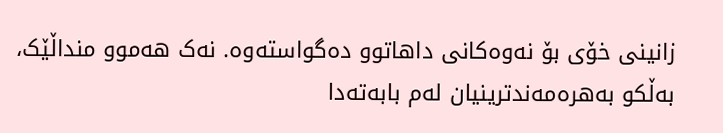زانینی خۆی بۆ نەوەکانی داهاتوو دەگواستەوە. نەک هەموو منداڵێک، بەڵکو بەهرەمەندترینیان لەم بابەتەدا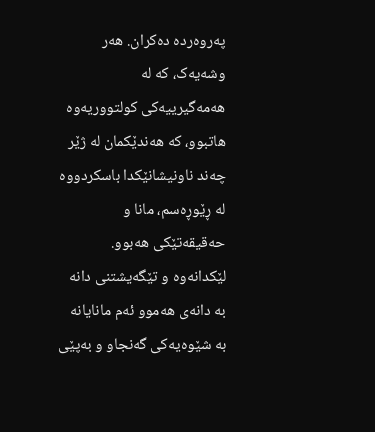پەروەردە دەکران. هەر وشەیەک، کە لە هەمەگیرییەکی کولتووریەوە هاتبوو، کە هەندێکمان لە ژێر چەند ناونیشانێکدا باسکردووە لە ڕێوڕەسم، مانا و حەقیقەتێکی هەبوو. لێکدانەوە و تێگەیشتنی دانە بە دانەی هەموو ئەم مانایانە بە شێوەیەکی گەنجاو و بەپێی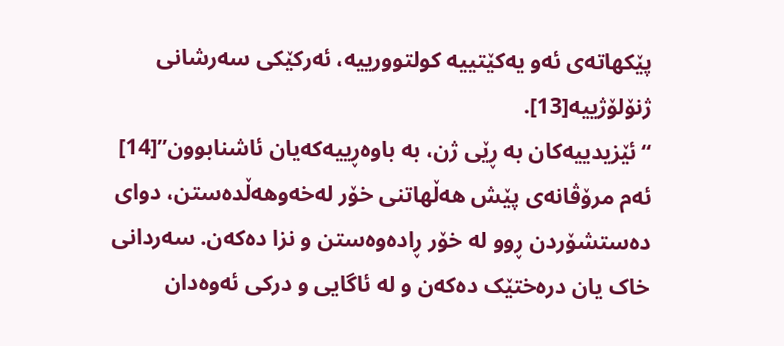پێکهاتەی ئەو یەکێتییە کولتوورییە، ئەرکێکی سەرشانی ژنۆلۆژییە[13].
“ئێزیدییەکان بە ڕێی ژن، بە باوەڕییەکەیان ئاشنابوون”[14]
ئەم مرۆڤانەی پێش هەڵهاتنی خۆر لەخەوهەڵدەستن، دوای دەستشۆردن ڕوو لە خۆر ڕادەوەستن و نزا دەکەن. سەردانی خاک یان درەختێک دەکەن و لە ئاگایی و درکی ئەوەدان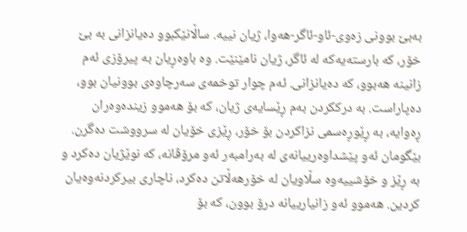بەبێ بوونی زەوی-ئاو-ئاگر-هەوا، ژیان نییە. ساڵانێکبوو دەیانزانی بە بێ خۆر، کە بارستەیەکە لە ئاگر، ژیان نامێنێت. وە باوەڕیان بە پیرۆزی ئەم زانینە هەبوو، کە دەیانزانی. ئەم چوار توخمەی سەرچاوەی بوونیان بوو، دەپاراست. بە درککردن بەم ڕێسایەی ژیان، کە بۆ هەموو زیندەوەران ڕەوایە، بە ڕێوڕەسمی نزاکردن بۆ خۆر، ڕێزی خۆیان لە سرووشت دەگرن.
بێگومان ئەو پێشداوەرییانەی لە بەرامبەر ئەو مرۆڤانە، کە نوێژیان دەکرد و بە ڕێز و خۆشییەوە سڵاویان لە خۆرهەڵاتن دەکرد، ناچاری بیرکردنەوەیان کردین. هەموو ئەو زانیارییانە درۆ بوون، کە بۆ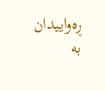ڕەواییدان بە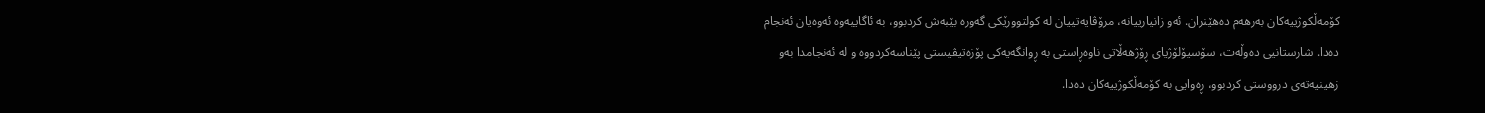کۆمەڵکوژییەکان بەرهەم دەهێنران. ئەو زانیارییانە، مرۆڤایەتییان لە کولتوورێکی گەورە بێبەش کردبوو، بە ئاگاییەوە ئەوەیان ئەنجام دەدا. شارستانیی دەوڵەت، سۆسیۆلۆژیای ڕۆژهەڵاتی ناوەڕاستی بە ڕوانگەیەکی پۆزەتیڤیستی پێناسەکردووە و لە ئەنجامدا بەو زهینیەتەی درووستی کردبوو، ڕەوایی بە کۆمەڵکوژییەکان دەدا.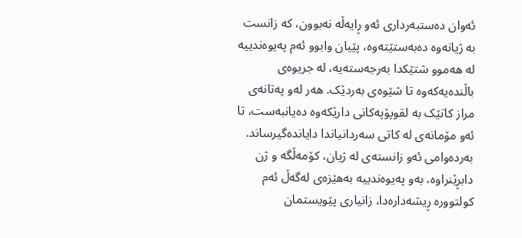ئەوان دەستبەرداری ئەو ڕایەڵە نەبوون، کە زانست بە ژیانەوە دەبەستێتەوە، پێیان وابوو ئەم پەیوەندییە لە هەموو شتێکدا بەرجەستەیە، لە جریوەی باڵندەیەکەوە تا شێوەی بەردێک. هەر لەو پەتانەی مراز کاتێک بە لقوپۆپەکانی دارێکەوە دەیانبەست، تا ئەو مۆمانەی لە کاتی سەردانیاندا دایاندەگیرساند. بەردەوامی ئەو زانستەی لە ژیان، کۆمەڵگە و ژن دابڕێنراوە، بەو پەیوەندییە بەهێزەی لەگەڵ ئەم کولتوورە ڕیشەدارەدا، زانیاری پێویستمان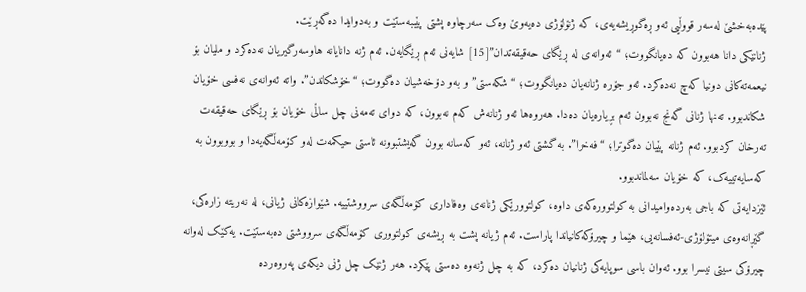پێدەبەخشێ لەسەر قووڵیی ئەو ڕەگوڕیشەیەی، کە ژنۆلۆژی دەیەوێ وەک سەرچاوە پشتی پێببەستێت و بەدوایدا دەگەڕێت.
ژنانێکی دانا هەبوون کە دەیانگووت؛ “ئەوانەی لە ڕێگای حەقیقەتدان”[15] شایەنی ئەم ڕێگایەن. ئەم ژنە دانایانە هاوسەرگیریان نەدەکرد و ملیان بۆ نیعمەتەکانی دونیا کەچ نەدەکرد. ئەو جۆرە ژنانەیان دەیانگووت؛ “شکەستی” و بەو دۆخەشیان دەگووت؛ “خۆشکاندن”. واتە ئەوانەی نەفسی خۆیان شکاندبوو. تەنها ژنانی گەنج نەبوون ئەم بڕیارەیان دەدا. هەروەها ئەو ژنانەش کەم نەبوون، کە دوای تەمەنی چل ساڵی خۆیان بۆ ڕێگای حەقیقەت تەرخان کردبوو. ئەم ژنانە پێیان دەگوترا؛ “فەخرا”. بە گشتی ئەو ژنانە، ئەو کەسانە بوون گەیشتبوونە ئاستی حیکمەت لەو کۆمەڵگەیەدا و بووبوون بە کەسایەتییەک، کە خۆیان سەلماندبوو.
ئێزدایەتی کە باجی بەردەوامیدانی بە کولتوورەکەی داوە، کولتوورێکی ژنانەی وەفاداری کۆمەڵگەی سرووشتییە. شێوازەکانی ژیانی، لە نەریتە زارەکی، گێڕانەوەی میتۆلۆژی-ئەفسانەیی، هێما و چیرۆکەکانیاندا پاراست. ئەم ژیانە پشت بە ڕیشەی کولتووری کۆمەڵگەی سرووشتی دەبەستێت. یەکێک لەوانە چیرۆکی سیتی نیسرا بوو. ئەوان باسی سوپایەکی ژنانیان دەکرد، کە بە چل ژنەوە دەستی پێکرد. هەر ژنێک چل ژنی دیکەی پەروەردە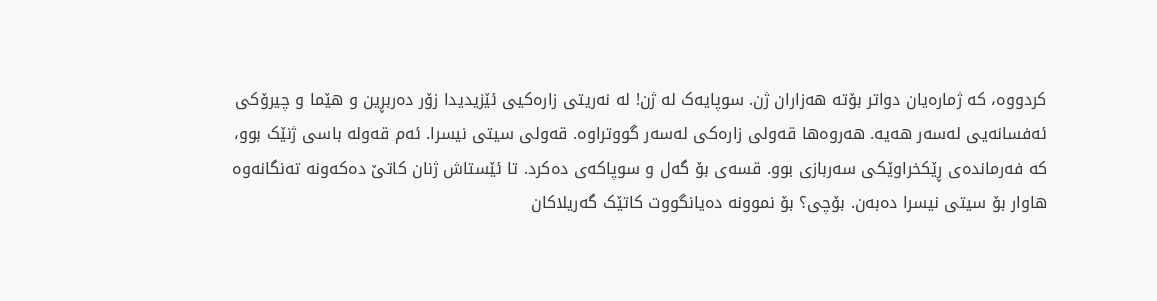کردووە، کە ژمارەیان دواتر بۆتە هەزاران ژن. سوپایەک لە ژن! لە نەریتی زارەکیی ئێزیدیدا زۆر دەربڕین و هێما و چیرۆکی ئەفسانەیی لەسەر هەیە. هەروەها قەولی زارەکی لەسەر گووتراوە. قەولی سیتی نیسرا. ئەم قەولە باسی ژنێک بوو، کە فەرماندەی ڕێکخراوێکی سەربازی بوو. قسەی بۆ گەل و سوپاکەی دەکرد. تا ئێستاش ژنان کاتێ دەکەونە تەنگانەوە هاوار بۆ سیتی نیسرا دەبەن. بۆچی؟ بۆ نموونە دەیانگووت کاتێک گەریلاکان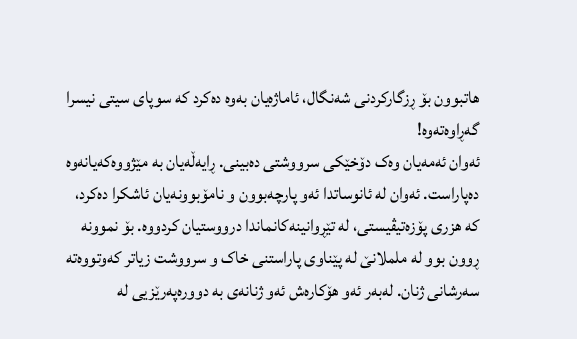هاتبوون بۆ ڕزگارکردنی شەنگال، ئاماژەیان بەوە دەکرد کە سوپای سیتی نیسرا گەڕاوەتەوە!
ئەوان ئەمەیان وەک دۆخێکی سرووشتی دەبینی. ڕایەڵەیان بە مێژووەکەیانەوە دەپاراست. ئەوان لە ئانوساتدا ئەو پارچەبوون و نامۆبوونەیان ئاشکرا دەکرد، کە هزری پۆزەتیڤیستی، لە تێڕوانینەکانماندا درووستیان کردووە. بۆ نموونە ڕوون بوو لە ململانێ لە پێناوی پاراستنی خاک و سرووشت زیاتر کەوتووەتە سەرشانی ژنان. لەبەر ئەو هۆکارەش ئەو ژنانەی بە دوورەپەرێزیی لە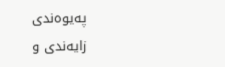پەیوەندی زایەندی و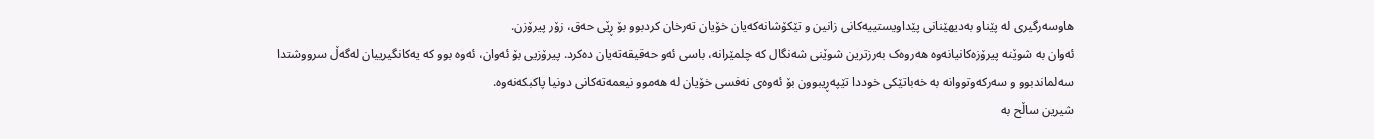هاوسەرگیری لە پێناو بەدیهێنانی پێداویستییەکانی زانین و تێکۆشانەکەیان خۆیان تەرخان کردبوو بۆ ڕێی حەق، زۆر پیرۆزن.
ئەوان بە شوێنە پیرۆزەکانیانەوە هەروەک بەرزترین شوێنی شەنگال کە چلمێرانە، باسی ئەو حەقیقەتەیان دەکرد. پیرۆزیی بۆ ئەوان، ئەوە بوو کە یەکانگیرییان لەگەڵ سرووشتدا سەلماندبوو و سەرکەوتووانە بە خەباتێکی خوددا تێپەڕیبوون بۆ ئەوەی نەفسی خۆیان لە هەموو نیعمەتەکانی دونیا پاکبکەنەوە.
شیرین ساڵح بە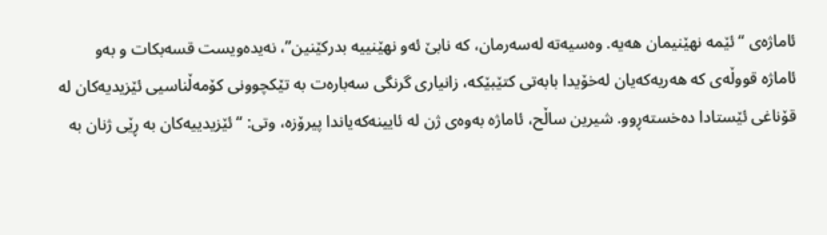ئاماژەی “ئێمە نهێنیمان هەیە. وەسیەتە لەسەرمان، کە نابێ ئەو نهێنییە بدرکێنین”، نەیدەویست قسەبکات و بەو ئاماژە قووڵەی کە هەریەکەیان لەخۆیدا بابەتی کتێبێکە، زانیاری گرنگی سەبارەت بە تێکچوونی کۆمەڵناسیی ئێزیدیەکان لە قۆناغی ئێستادا دەخستەڕوو. شیرین ساڵح، ئاماژە بەوەی ژن لە ئایینەکەیاندا پیرۆزە، وتی: “ئێزیدییەکان بە ڕێی ژنان بە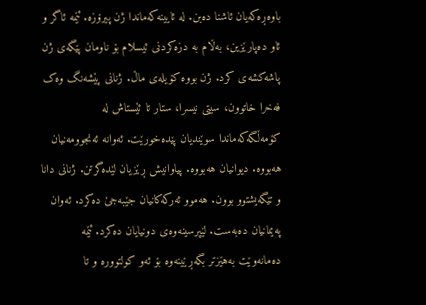باوەڕەکەیان ئاشنا دەبن. لە ئایینەکەماندا ژن پیرۆزە. ئێمە ئاگر و ئاو دەپارێزین، بەڵام بە دزەکردنی ئیسلام بۆ ناومان پێگەی ژن پاشەکشەی کرد. ژن بووە کۆیلەی ماڵ. ژنانی پێشەنگ وەک فەخرا خاتوون، سیتی نیسرا، ستار تا ئێستاش لە کۆمەڵگەکەماندا سوێندیان پێدەخورێت. ئەوانە ئەنجوومەنیان هەبووە. دیوانیان هەبووە. پیاوانیش ڕێزیان لێدەگرتن. ژنانی دانا و تێگەیشتوو بوون. هەموو ئەرکەکانیان جێبەجێ دەکرد. ئەوان پەیمانیان دەبەست. لێپرسینەوەی دونیایان دەکرد. ئێمە دەمانەوێت بەهێزتر بگەڕێینەوە بۆ ئەو کولتوورە و تا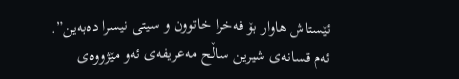ئێستاش هاوار بۆ فەخرا خاتوون و سیتی نیسرا دەبەین”.
ئەم قسانەی شیرین ساڵح مەعریفەی ئەو مێژووەی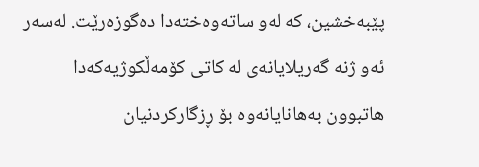پێبەخشین، کە لەو ساتەوەختەدا دەگوزەرێت. لەسەر ئەو ژنە گەریلایانەی لە کاتی کۆمەڵکوژیەکەدا هاتبوون بەهانایانەوە بۆ ڕزگارکردنیان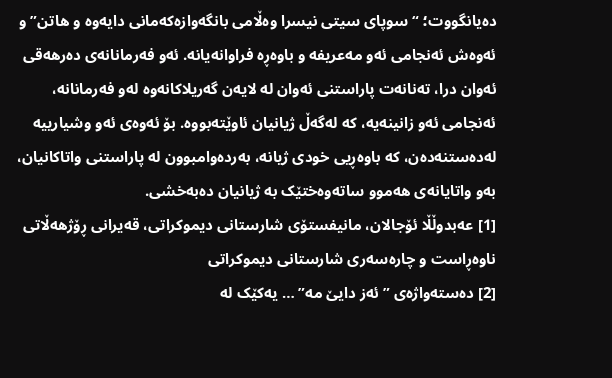دەیانگووت؛ “سوپای سیتی نیسرا وەڵامی بانگەوازەکەمانی دایەوە و هاتن” و ئەوەش ئەنجامی ئەو مەعریفە و باوەڕە فراوانەیانە. ئەو فەرمانانەی دەرهەقی ئەوان درا، تەنانەت پاراستنی ئەوان لە لایەن گەریلاکانەوە لەو فەرمانانە، ئەنجامی ئەو زانینەیە، کە لەگەڵ ژیانیان ئاوێتەبووە. بۆ ئەوەی ئەو وشیارییە لەدەستنەدەن، کە باوەڕیی خودی ژیانە، بەردەوامبوون لە پاراستنی واتاکانیان، بەو واتایانەی هەموو ساتەوەختێک بە ژیانیان دەبەخشی.
[1] عەبدوڵڵا ئۆجالان، مانیفستۆی شارستانی دیموکراتی، قەیرانی ڕۆژهەڵاتی ناوەڕاست و چارەسەری شارستانی دیموکراتی
[2] دەستەواژەی ” ئەز دایێ مە” … یەکێک لە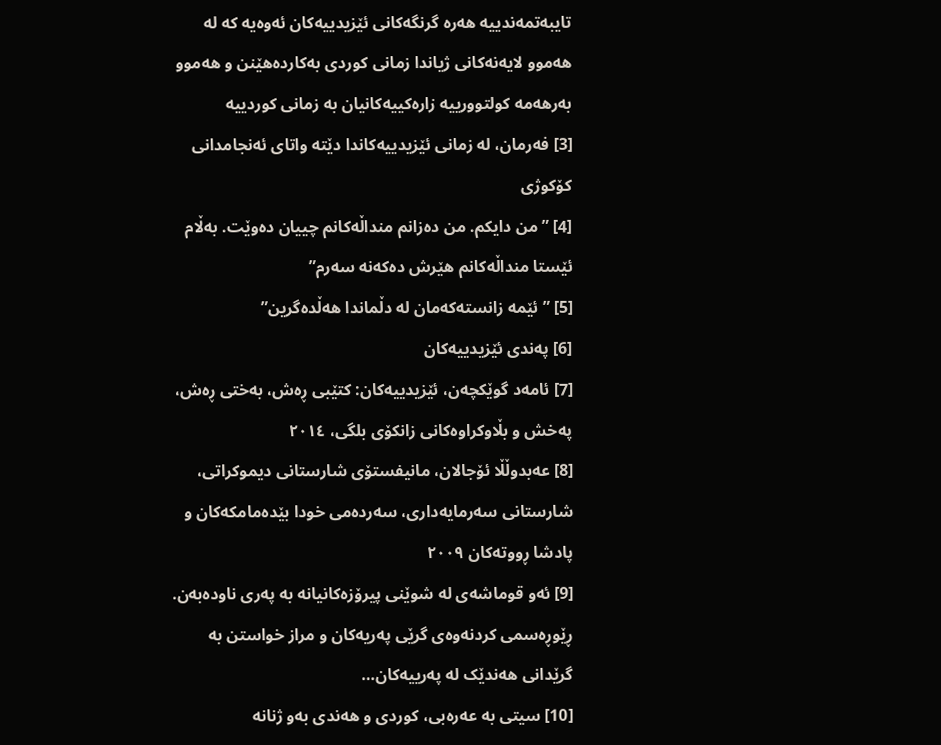تایبەتمەندییە هەرە گرنگەکانی ئێزیدییەکان ئەوەیە کە لە هەموو لایەنەکانی ژیاندا زمانی کوردی بەکاردەهێنن و هەموو بەرهەمە کولتوورییە زارەکییەکانیان بە زمانی کوردییە
[3] فەرمان، لە زمانی ئێزیدییەکاندا دێتە واتای ئەنجامدانی کۆکوژی
[4] ” من دایکم. من دەزانم منداڵەکانم چییان دەوێت. بەڵام ئێستا منداڵەکانم هێرش دەکەنە سەرم”
[5] ” ئێمە زانستەکەمان لە دڵماندا هەڵدەگرین”
[6] پەندی ئێزیدییەکان
[7] ئامەد گوێکچەن، ئێزیدییەکان: کتێبی ڕەش، بەختی ڕەش، پەخش و بڵاوکراوەکانی زانکۆی بلگی، ٢٠١٤
[8] عەبدوڵڵا ئۆجالان، مانیفستۆی شارستانی دیموکراتی، شارستانی سەرمایەداری، سەردەمی خودا بێدەمامکەکان و پادشا ڕووتەکان ٢٠٠٩
[9] ئەو قوماشەی لە شوێنی پیرۆزەکانیانە بە پەری ناودەبەن. ڕێوڕەسمی کردنەوەی گرێی پەریەکان و مراز خواستن بە گرێدانی هەندێک لە پەرییەکان…
[10] سیتی بە عەرەبی، کوردی و هەندی بەو ژنانە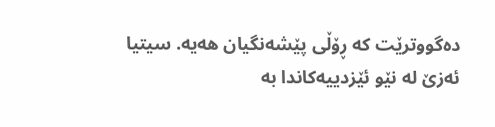دەگووترێت کە ڕۆڵی پێشەنگیان هەیە. سیتیا ئەزێ لە نێو ئێزدییەکاندا بە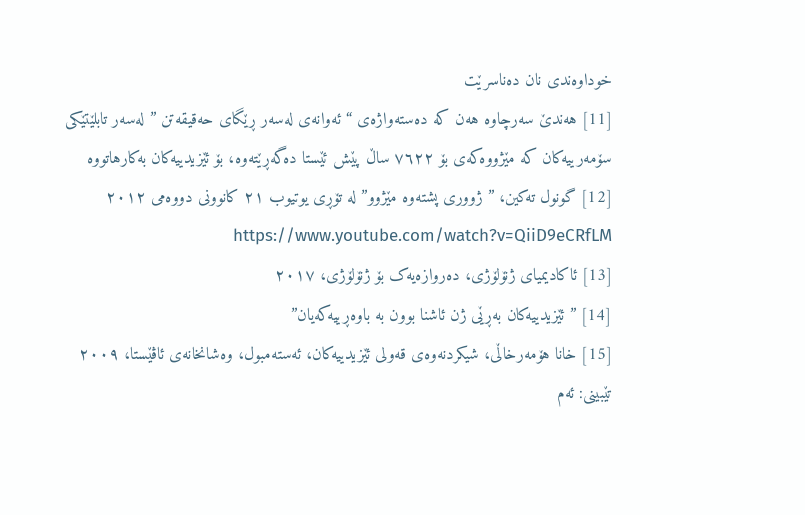خوداوەندی نان دەناسرێت
[11] هەندێ سەرچاوە هەن کە دەستەواژەی “ئەوانەی لەسەر ڕێگای حەقیقەتن ” لەسەر تابلێتێکی سۆمەرییەکان کە مێژووەکەی بۆ ٧٦٢٢ ساڵ پێش ئێستا دەگەڕێتەوە، بۆ ئێزیدییەکان بەکارهاتووە
[12] گونول تەکین، ” ژووری پشتەوە مێژوو” لە تۆڕی یوتیوب ٢١ کانوونی دووەمی ٢٠١٢ https://www.youtube.com/watch?v=QiiD9eCRfLM
[13] ئاکادیمیای ژنۆلۆژی، دەروازەیەک بۆ ژنۆلۆژی، ٢٠١٧
[14] ” ئێزیدییەکان بەڕێی ژن ئاشنا بوون بە باوەڕییەکەیان”
[15] خانا هۆمەرخاڵی، شیکردنەوەی قەولی ئێزیدییەکان، ئەستەمبول، وەشانخانەی ئاڤێستا، ٢٠٠٩
تێبینی: ئەم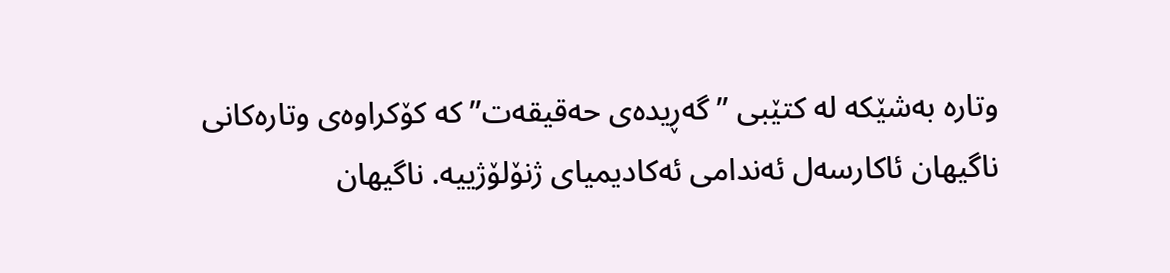وتارە بەشێکە لە کتێبی ” گەڕیدەی حەقیقەت” کە کۆکراوەی وتارەکانی ناگیهان ئاکارسەل ئەندامی ئەکادیمیای ژنۆلۆژییە. ناگیهان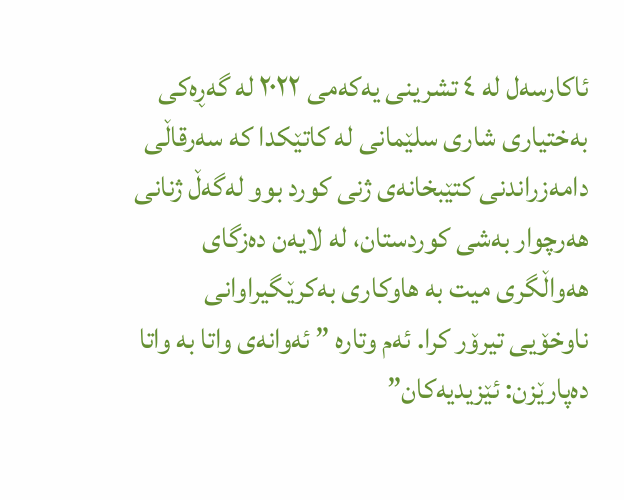ئاکارسەل لە ٤ تشرینی یەکەمی ٢٠٢٢ لە گەڕەکی بەختیاری شاری سلێمانی لە کاتێکدا کە سەرقاڵی دامەزراندنی کتێبخانەی ژنی کورد بوو لەگەڵ ژنانی هەرچوار بەشی کوردستان، لە لایەن دەزگای هەواڵگری میت بە هاوکاری بەکرێگیراوانی ناوخۆیی تیرۆر کرا. ئەم وتارە ” ئەوانەی واتا بە واتا دەپارێزن: ئێزیدیەکان”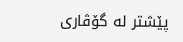پێشتر لە گۆڤاری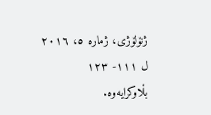ژنۆلۆژی، ژمارە ٥، ٢٠١٦ ل ١١١- ١٢٣ بڵاوکرایەوە.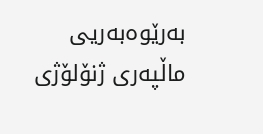بەرێوەبەریی ماڵپەری ژنۆلۆژی